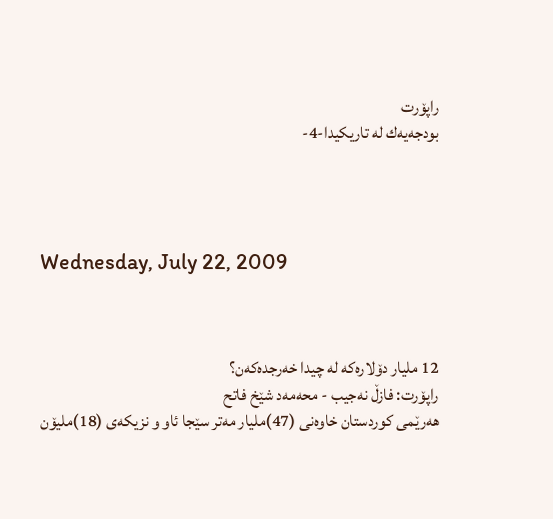راپۆرت
بودجه‌یه‌ك له‌ تاریكیدا-4-




Wednesday, July 22, 2009



12 ملیار دۆلاره‌كه‌ له‌ چیدا خه‌رجده‌كه‌ن؟
راپۆرت: فازڵ‌ نه‌جیب - محه‌مه‌د شێخ فاتح
هه‌رێمی‌ كوردستان خاوه‌نی‌ (47)ملیار مه‌تر سێجا ئاو ‌و نزیكه‌ی‌ (18)ملیۆن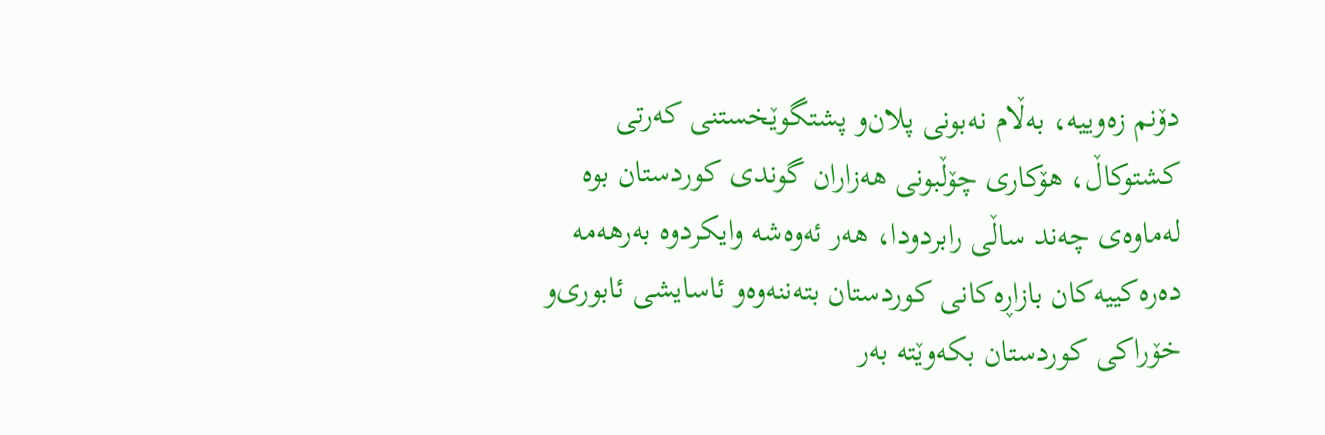دۆنم زه‌وییه‌، به‌ڵام نه‌بونی‌ پلان‌و پشتگوێخستنی‌ كه‌رتی‌ كشتوكاڵ‌، هۆكاری‌ چۆڵبونی‌ هه‌زاران گوندی‌ كوردستان بوه‌ له‌ماوه‌ی‌ چه‌ند ساڵی‌ رابردودا، هه‌ر ئه‌وه‌شه‌ وایكردوه‌ به‌رهه‌مه‌ ده‌ره‌كییه‌كان بازاڕه‌كانی‌ كوردستان بته‌ننه‌وه‌‌و ئاسایشی‌ ئابوری‌‌و خۆراكی‌ كوردستان بكه‌وێته‌ به‌ر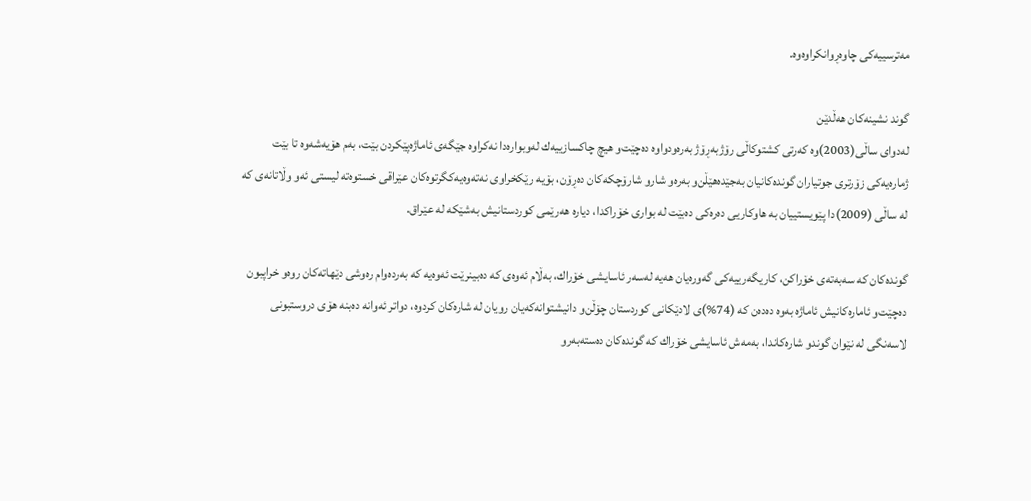مه‌ترسییه‌كی‌ چاوه‌ڕوانكراوه‌وه‌.

گوند نشینه‌كان هه‌ڵدێن
له‌دوای‌ ساڵی‌(2003)وه‌ كه‌رتی‌ كشتوكاڵی‌ رۆژبه‌ڕۆژ به‌ره‌ودواوه‌ ده‌چێت‌و هیچ چاكسازییه‌ك له‌وبواره‌دا نه‌كراوه‌ جێگه‌ی‌ ئاماژه‌پێكردن بێت، به‌م هۆیه‌شه‌وه‌ تا بێت ژماره‌یه‌كی‌ زۆرتری‌ جوتیاران گونده‌كانیان به‌جێده‌هێڵن‌و به‌ره‌و شارو شارۆچكه‌كان ده‌ڕۆن، بۆیه‌ رێكخراوی‌ نه‌ته‌وه‌یه‌كگرتوه‌كان عێراقی‌ خستوه‌ته‌ لیستی‌ ئه‌و وڵاتانه‌ی‌ كه‌ له‌ ساڵی‌ (2009)دا پێویستییان به‌ هاوكاریی‌ ده‌ره‌كی‌ ده‌بێت له‌ بواری‌ خۆراكدا، دیاره‌ هه‌رێمی‌ كوردستانیش به‌شێكه‌ له‌ عێراق.

گونده‌كان كه‌ سه‌به‌ته‌ی‌ خۆراكن، كاریگه‌رییه‌كی‌ گه‌وره‌یان هه‌یه‌ له‌سه‌ر ئاسایشی‌ خۆراك، به‌ڵام ئه‌وه‌ی‌ كه‌ ده‌بینرێت ئه‌وه‌یه‌ كه‌ به‌رده‌وام ره‌وشی دێهاته‌كان روه‌و خراپبون ده‌چێت‌و ئاماره‌كانیش ئاماژه‌ به‌وه‌ ده‌ده‌ن كه‌ (74%)ی لادێكانی‌ كوردستان چۆڵن‌و دانیشتوانه‌كه‌یان رویان له‌ شاره‌كان كردوه‌، دواتر ئه‌وانه‌ ده‌بنه‌ هۆی‌ دروستبونی‌ لاسه‌نگی‌ له‌ نێوان گوندو شاره‌كاندا، به‌مه‌ش ئاسایشی خۆراك كه‌ گونده‌كان ده‌سته‌به‌رو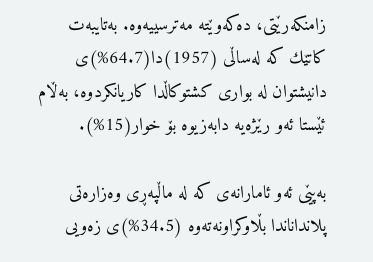زامنكه‌رێتی، ده‌كه‌وێته‌ مه‌ترسییه‌وه‌. به‌تایبه‌ت كاتێك كه‌ له‌ساڵی (1957)دا(64.7%)ی دانیشتوان له‌ بواری كشتوكاڵدا كاریانكردوه‌، به‌ڵام ئێستا ئه‌و رێژه‌یه‌ دابه‌زیوه‌ بۆ خوار(15%).

به‌پێی‌ ئه‌و ئامارانه‌ی‌ كه‌ له‌ ماڵپه‌ڕی‌ وه‌زاره‌تی‌ پلانداناندا بڵاوكراونه‌ته‌وه‌ (34.5%)ی‌ زه‌ویی‌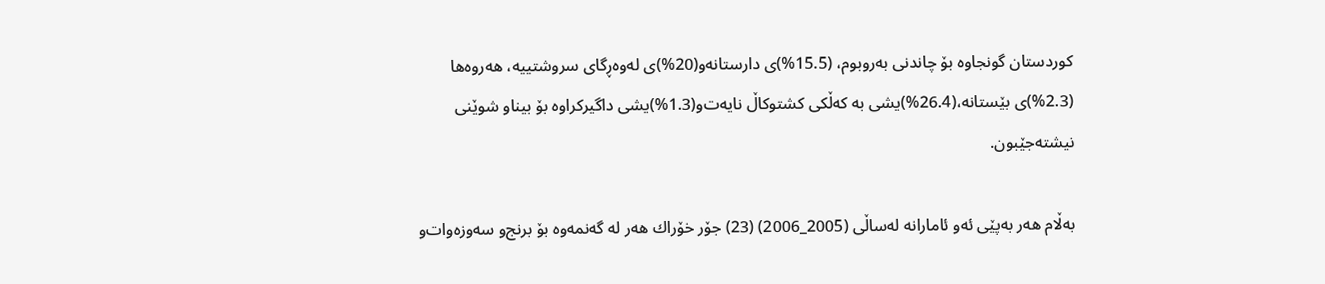كوردستان گونجاوه‌ بۆ چاندنی‌ به‌روبوم، (15.5%)ی‌ دارستانه‌‌و(20%)ی‌ له‌وه‌ڕگای‌ سروشتییه‌، هه‌روه‌ها (2.3%)ی‌ بێستانه‌،(26.4%)یشی‌ به‌ كه‌ڵكی‌ كشتوكاڵ‌ نایه‌ت‌و(1.3%)یشی‌ داگیركراوه‌ بۆ بیناو شوێنی‌ نیشته‌جێبون.

به‌ڵام هه‌ر به‌پێی‌ ئه‌و ئامارانه‌ له‌ساڵی‌ (2005_2006) (23) جۆر خۆراك هه‌ر له‌ گه‌نمه‌وه‌ بۆ برنج‌و سه‌وزه‌وات‌و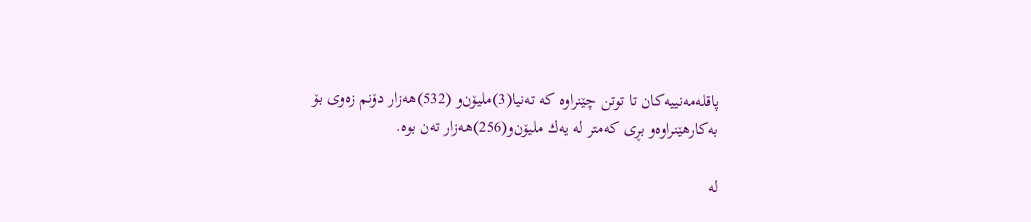پاقله‌مه‌نییه‌كان تا توتن چێنراوه‌ كه‌ ته‌نیا(3)ملیۆن‌و (532)هه‌زار دۆنم زه‌وی‌ بۆ به‌كارهێنراوه‌و بڕی‌ كه‌متر له‌ یه‌ك ملیۆن‌و(256)هه‌زار ته‌ن بوه‌.

له‌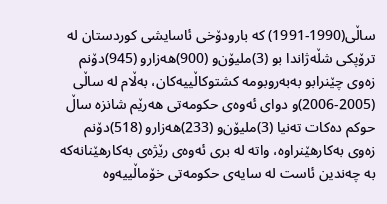ساڵی‌(1990-1991) كه‌ بارودۆخی‌ ئاسایشی‌ كوردستان له‌ ترۆپكی‌ شڵه‌ژاندا بو (3)ملیۆن‌و (900)هه‌زارو (945)دۆنم زه‌وی‌ چێنرابو به‌به‌روبومه‌ كشتوكاڵییه‌كان، به‌ڵام له‌ ساڵی‌ (2005-2006)و دوای‌ ئه‌وه‌ی‌ حكومه‌تی‌ هه‌رێم شانزه‌ ساڵ‌ حوكم ده‌كات ته‌نیا (3)ملیۆن‌و (233)هه‌زارو (518)دۆنم زه‌وی‌ به‌كارهێنراوه‌، واته‌ له‌ بری‌ ئه‌وه‌ی‌ رێژه‌ی‌ به‌كارهێنانه‌كه‌ به‌ چه‌ندین ئاست له‌ سایه‌ی‌ حكومه‌تی‌ خۆماڵییه‌وه‌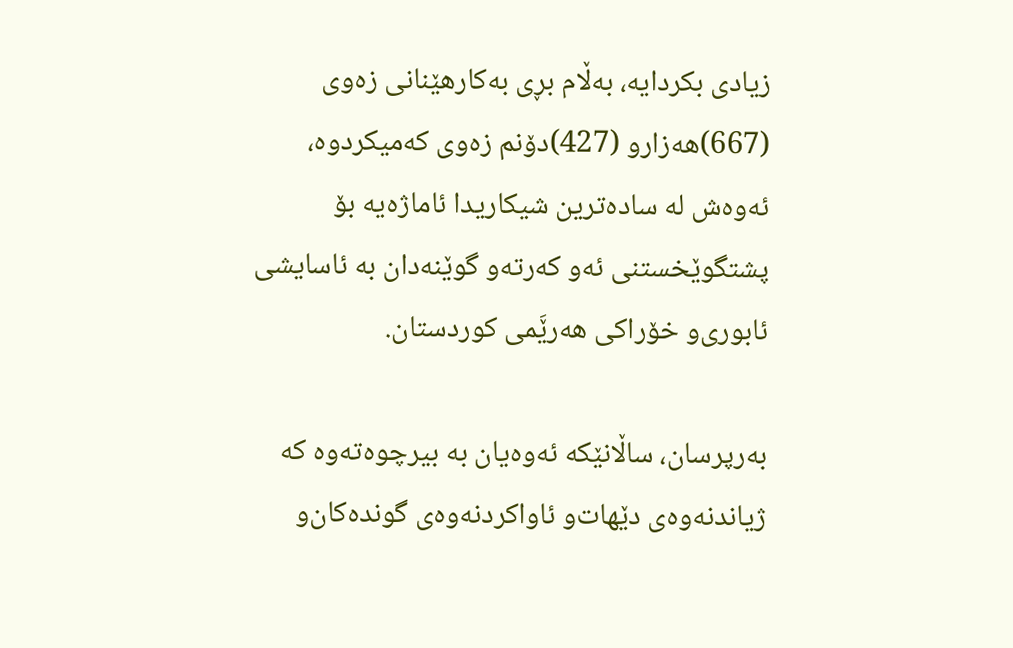زیادی‌ بكردایه‌، به‌ڵام بڕی‌ به‌كارهێنانی‌ زه‌وی‌ (667)هه‌زارو (427)دۆنم زه‌وی‌ كه‌میكردوه‌، ئه‌وه‌ش له‌ ساده‌ترین شیكاریدا ئاماژه‌یه‌ بۆ پشتگوێخستنی‌ ئه‌و كه‌رته‌و گوێنه‌دان به‌ ئاسایشی‌ ئابوری‌‌و خۆراكی‌ هه‌رێَمی‌ كوردستان.

به‌رپرسان، ساڵانێكه‌ ئه‌وه‌یان به‌ بیرچوه‌ته‌وه‌ كه‌ ژیاندنه‌وه‌ی‌ دێهات‌و ئاواکردنه‌وه‌ی گونده‌کان‌و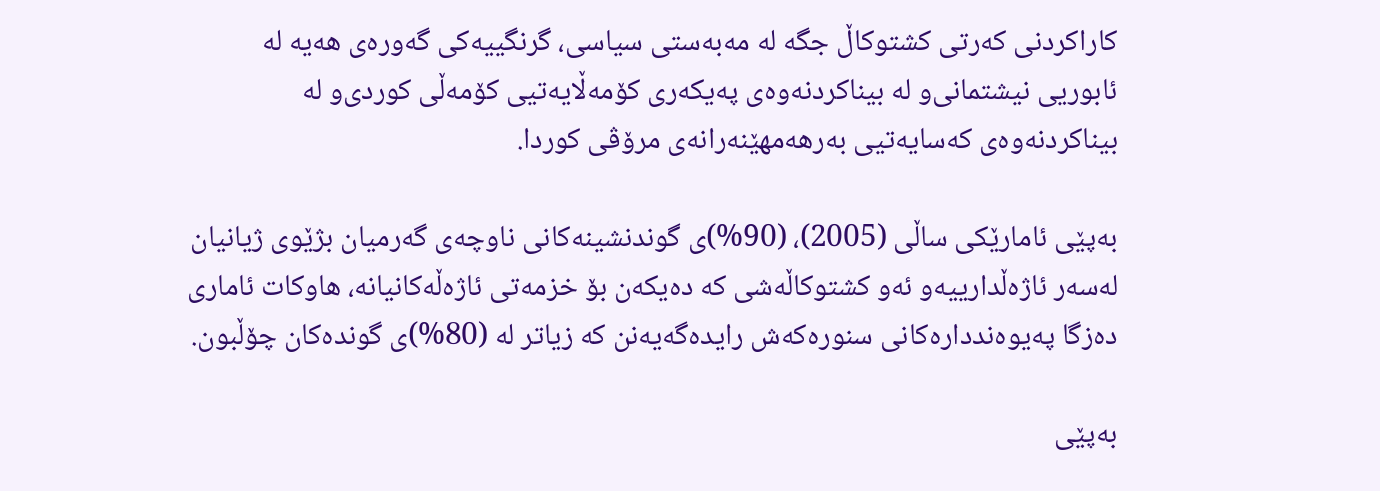کاراکردنی که‌رتی کشتوکاڵ‌ جگه‌ له‌ مه‌به‌ستی سیاسی، گرنگییه‌کی گه‌وره‌ی هه‌یه‌ له‌ ئابوریی نیشتمانی‌و له‌ بیناکردنه‌وه‌ی په‌یکه‌ر‌ی کۆمه‌ڵایه‌تیی‌ كۆمه‌ڵی‌ کوردی‌و له‌ بیناکردنه‌وه‌ی که‌سایه‌تیی به‌رهه‌مهێنه‌رانه‌ی مرۆڤی کوردا.

به‌پێی‌ ئامارێكی‌ ساڵی‌ (2005)، (90%)ی‌ گوندنشینه‌كانی‌ ناوچه‌ی‌ گه‌رمیان بژێوی‌ ژیانیان له‌سه‌ر ئاژه‌ڵدارییه‌‌و ئه‌و كشتوكاڵه‌شی‌ كه‌ ده‌یكه‌ن بۆ خزمه‌تی‌ ئاژه‌ڵه‌كانیانه‌، هاوكات ئاماری‌ ده‌زگا په‌یوه‌ندداره‌كانی‌ سنوره‌كه‌ش رایده‌گه‌یه‌نن كه‌ زیاتر له‌ (80%)ی‌ گونده‌كان چۆڵبون.

به‌پێی‌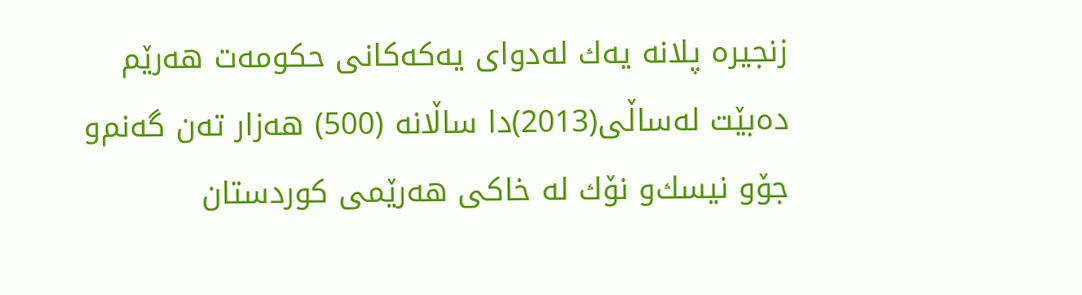زنجیره‌ پلانه‌ یه‌ك له‌دوای‌ یه‌كه‌كانی‌ حكومه‌ت هه‌رێم ده‌بێت له‌ساڵی‌(2013)دا ساڵانه‌ (500) هه‌زار ته‌ن گه‌نم‌و جۆ‌و نیسك‌و نۆك له‌ خاكی‌ هه‌رێمی‌ كوردستان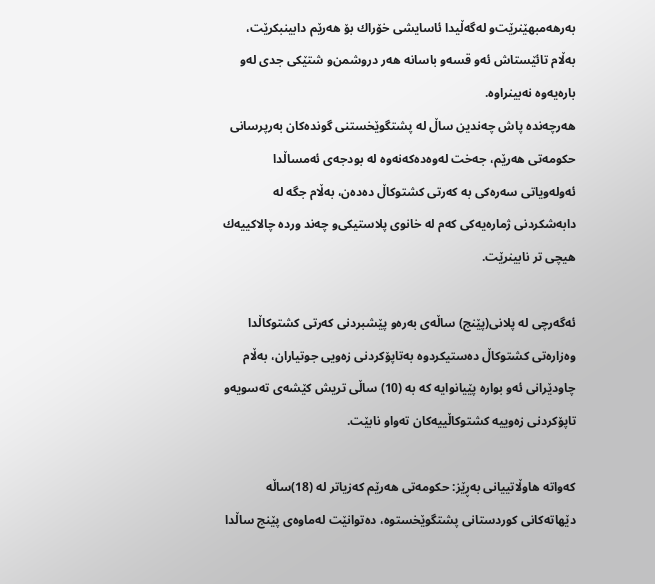به‌رهه‌مبهێنرێت‌و له‌گه‌ڵیدا ئاسایشی‌ خۆراك بۆ هه‌رێم دابینبكرێت، به‌ڵام تائێستاش ئه‌و قسه‌و باسانه‌ هه‌ر دروشمن‌و شتێكی‌ جدی‌ له‌و باره‌یه‌وه‌ نه‌بینراوه‌.
هه‌رچه‌نده‌ پاش چه‌ندین ساڵ‌ له‌ پشتگوێخستنی‌ گونده‌كان به‌رپرسانی‌ حكومه‌تی‌ هه‌رێم، جه‌خت له‌وه‌ده‌كه‌نه‌وه‌ له‌ بودجه‌ی‌ ئه‌مساڵدا ئه‌وله‌ویاتی‌ سه‌ره‌كی‌ به‌ كه‌رتی‌ كشتوكاڵ‌ ده‌ده‌ن، به‌ڵام جگه‌ له‌ دابه‌شكردنی‌ ژماره‌یه‌كی‌ كه‌م له‌ خانوی‌ پلاستیكی‌‌و چه‌ند ورده‌ چالاكییه‌ك هیچی‌ تر نابینرێت.

ئه‌گه‌رچی‌ له‌ پلانی‌(پێنج) ساڵه‌ی‌ به‌ره‌و پێشبردنی‌ كه‌رتی‌ كشتوكاڵدا وه‌زاره‌تی‌ كشتوكاڵ‌ ده‌ستیكردوه‌ به‌تاپۆكردنی‌ زه‌ویی‌ جوتیاران، به‌ڵام چاودێرانی‌ ئه‌و بواره‌ پێیانوایه‌ كه‌ به‌ (10) ساڵی تریش كێشه‌ی ته‌سویه‌و تاپۆكردنی زه‌وییه‌ كشتوكاڵییه‌كان ته‌واو نابێت.

كه‌واته‌ هاوڵاتییانی‌ به‌ڕێز: حكومه‌تی‌ هه‌رێم كه‌زیاتر له‌ (18)ساڵه‌ دێهاته‌كانی‌ كوردستانی‌ پشتگوێخستوه‌، ده‌توانێت له‌ماوه‌ی‌ پێنج ساڵدا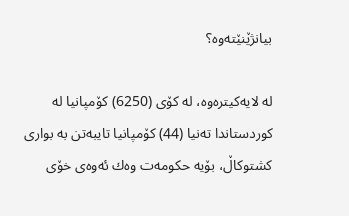بیانژێنێته‌وه‌؟

له‌ لایه‌كیتره‌وه‌، له‌ كۆی‌ (6250) كۆمپانیا له‌ كوردستاندا ته‌نیا (44) كۆمپانیا تایبه‌تن به‌ بواری‌ كشتوكاڵ‌، بۆیه‌ حكومه‌ت وه‌ك ئه‌وه‌ی‌ خۆی‌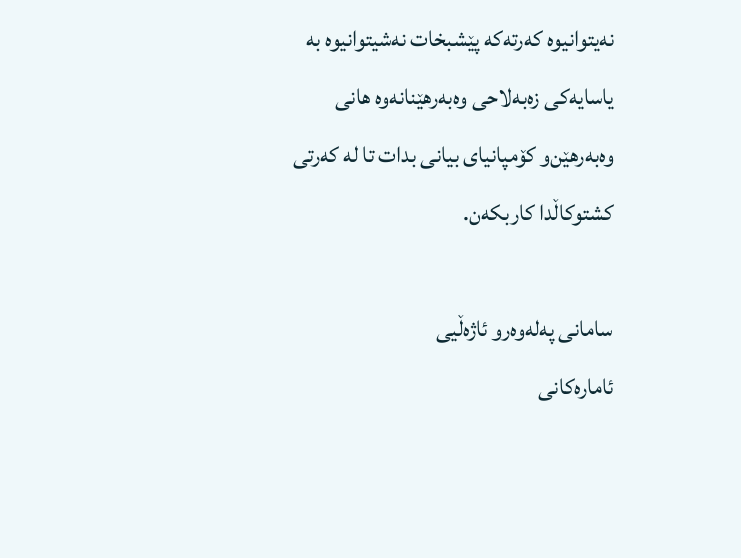نه‌یتوانیوه‌ كه‌رته‌كه‌ پێشبخات نه‌شیتوانیوه‌ به‌ یاسایه‌كی‌ زه‌به‌لاحی‌ وه‌به‌رهێنانه‌وه‌ هانی‌ وه‌به‌رهێن‌و كۆمپانیای‌ بیانی‌ بدات تا له‌ كه‌رتی‌ كشتوكاڵدا كاربكه‌ن.

سامانی‌ په‌له‌وه‌ر‌و ئاژه‌ڵیی‌
ئاماره‌كانی‌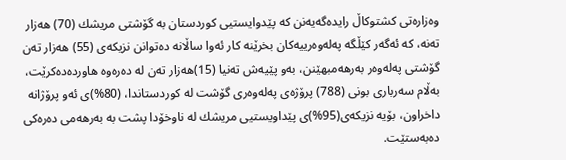وه‌زاره‌تی‌ كشتوكاڵ‌ رایده‌گه‌یه‌نن كه‌ پێدوایستیی‌ كوردستان به‌ گۆشتی‌ مریشك (70) هه‌زار ته‌نه‌، كه‌ ئه‌گه‌ر كێڵگه‌ په‌له‌وه‌رییه‌كان بخرێنه‌ كار ئه‌وا ساڵانه‌ ده‌توانن نزیكه‌ی (55) هه‌زار ته‌ن گۆشتی په‌له‌وه‌ر به‌رهه‌مبهێنن، به‌و پێیه‌ش ته‌نیا (15)هه‌زار ته‌ن له‌ ده‌ره‌وه‌ هاورده‌ده‌كرێت، به‌ڵام سه‌رباری‌ بونی‌ (788) پرۆژه‌ی په‌له‌وه‌ری گۆشت له‌ كوردستاندا، (80%)ی‌ ئه‌و پرۆژانه‌ داخراون، بۆیه‌ نزیكه‌ی‌(95%)ی‌ پێداویستیی‌ مریشك له‌ ناوخۆدا پشت به‌ به‌رهه‌می‌ ده‌ره‌كی‌ ده‌به‌ستێت.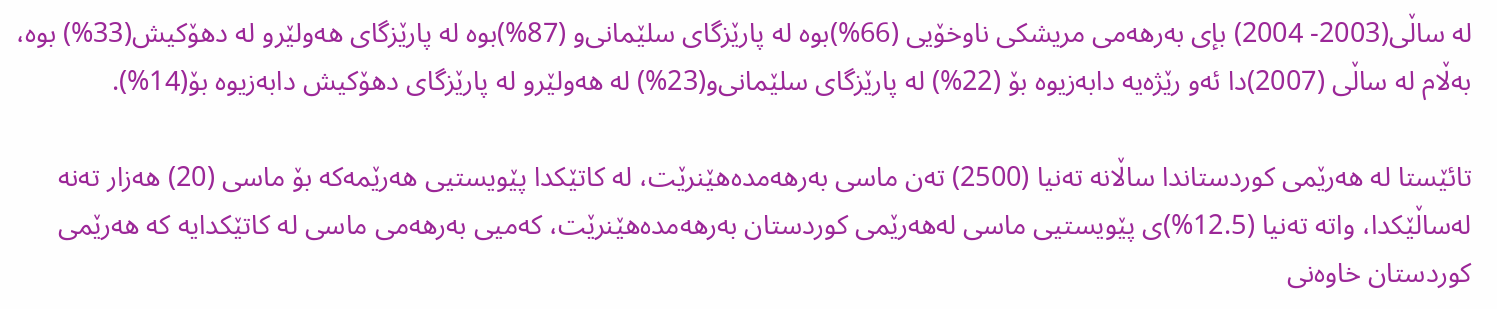له‌ ساڵی‌(2003- 2004) بإی‌ به‌رهه‌می‌ مریشكی‌ ناوخۆیی‌ (66%)بوه‌ له‌ پارێزگای‌ سلێمانی‌‌و (87%)بوه‌ له‌ پارێزگای‌ هه‌ولێر‌و له‌ دهۆكیش(33%) بوه‌، به‌ڵام له‌ ساڵی‌ (2007)دا ئه‌و رێژه‌یه‌ دابه‌زیوه‌ بۆ (22%) له‌ پارێزگای‌ سلێمانی‌‌و(23%) له‌ هه‌ولێرو له‌ پارێزگای‌ دهۆكیش دابه‌زیوه‌ بۆ(14%).

تائێستا له‌ هه‌رێمی كوردستاندا ساڵانه‌ ته‌نیا (2500) ته‌ن ماسی به‌رهه‌مده‌هێنرێت، له‌ كاتێكدا پێویستیی هه‌رێمه‌كه‌ بۆ ماسی (20) هه‌زار ته‌نه‌ له‌ساڵێكدا، واته‌ ته‌نیا (12.5%)ی‌ پێویستیی‌ ماسی‌ له‌هه‌رێمی‌ كوردستان به‌رهه‌مده‌هێنرێت، كه‌میی‌ به‌رهه‌می‌ ماسی‌ له‌ كاتێكدایه‌ كه‌ هه‌رێمی‌ كوردستان خاوه‌نی‌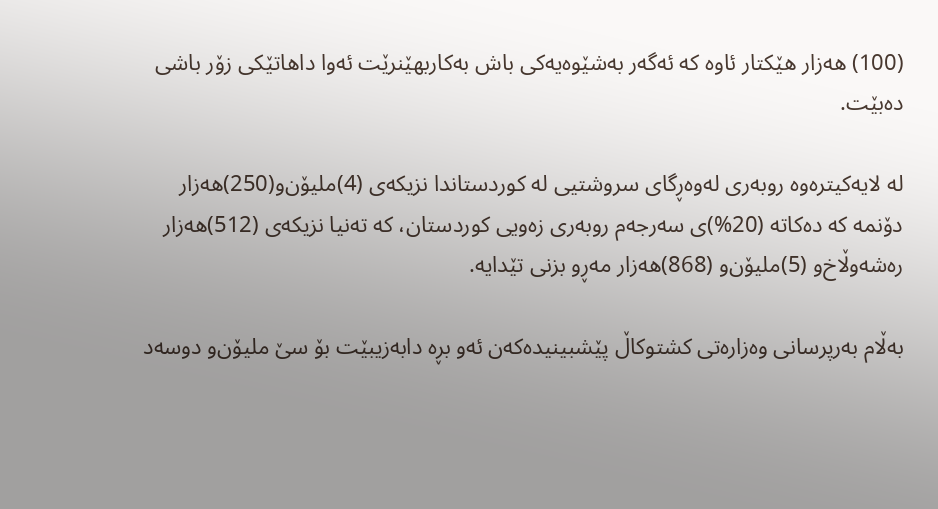(100) هه‌زار هێكتار ئاوه‌ كه‌ ئه‌گه‌ر به‌شێوه‌یه‌كی باش به‌كاربهێنرێت ئه‌وا داهاتێكی زۆر باشی‌ ده‌بێت.

له‌ لایه‌كیتره‌وه‌ روبه‌ری‌ له‌وه‌ڕگای‌ سر‌وشتیی له‌ كوردستاندا نزیكه‌ی‌ (4)ملیۆن‌و(250)هه‌زار دۆنمه‌ كه‌ ده‌كاته‌ (20%)ی‌ سه‌رجه‌م روبه‌ری‌ زه‌ویی‌ كوردستان، كه‌ ته‌نیا نزیكه‌ی‌ (512)هه‌زار ره‌شه‌وڵاخ‌و (5)ملیۆن‌و (868)هه‌زار مه‌ڕو بزنی‌ تێدایه‌.

به‌ڵام به‌رپرسانی‌ وه‌زاره‌تی‌ كشتوكاڵ‌ پێشبینیده‌كه‌ن ئه‌و بڕه‌ دابه‌زیبێت بۆ سێ‌ ملیۆن‌و دوسه‌د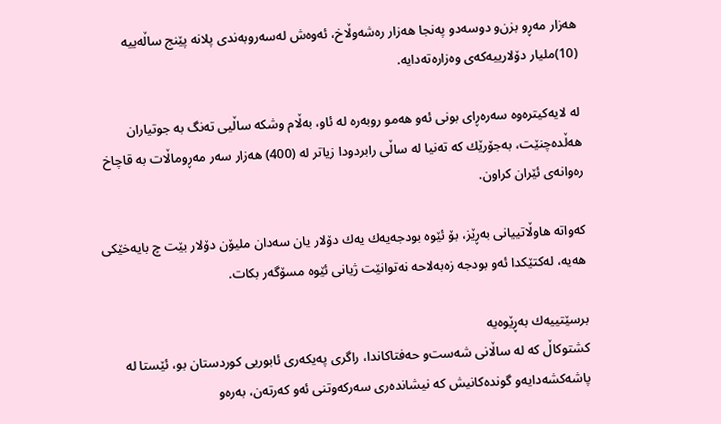هه‌زار مه‌ڕو بزن‌و دوسه‌د‌و په‌نجا هه‌زار ره‌شه‌وڵاخ، ئه‌وه‌ش له‌سه‌روبه‌ندی‌ پلانه‌ پێنج ساڵه‌ییه‌ (10)ملیار دۆلارییه‌كه‌ی‌ وه‌زاره‌ته‌دایه‌.

له‌ لایه‌كیتره‌وه‌ سه‌ره‌ڕای‌ بونی‌ ئه‌و هه‌مو روبه‌ره‌ له‌ ئاو، به‌ڵام وشكه‌ ساڵیی‌ ته‌نگ به‌ جوتیاران هه‌ڵده‌چنێت، به‌جۆرێك كه‌ ته‌نیا له‌ ساڵی‌ رابردودا زیاتر له‌ (400) هه‌زار سه‌ر مه‌ڕوماڵات به‌ قاچاخ ره‌وانه‌ی‌ ئێران كراون.

كه‌واته‌ هاوڵاتییانی‌ به‌ڕێز، بۆ ئێوه‌ بودجه‌یه‌ك یه‌ك دۆلار یان سه‌دان ملیۆن دۆلار بێت چ بایه‌خێكی‌ هه‌یه‌، له‌كتێكدا ئه‌و بودجه‌ زه‌به‌لاحه‌ نه‌توانێت ژیانی‌ ئێوه‌ مسۆگه‌ر بكات.

برسێتییه‌ك به‌ڕێوه‌یه‌
كشتوكاڵ‌ كه‌ له‌ ساڵانی‌ شه‌ست‌و حه‌فتاكاندا، راگری‌ په‌یكه‌ری‌ ئابوریی‌ كوردستان بو، ئێستا له‌ پاشه‌كشه‌دایه‌و گونده‌كانیش كه‌ نیشانده‌ری‌ سه‌ركه‌وتنی‌ ئه‌و كه‌رته‌ن، به‌ره‌و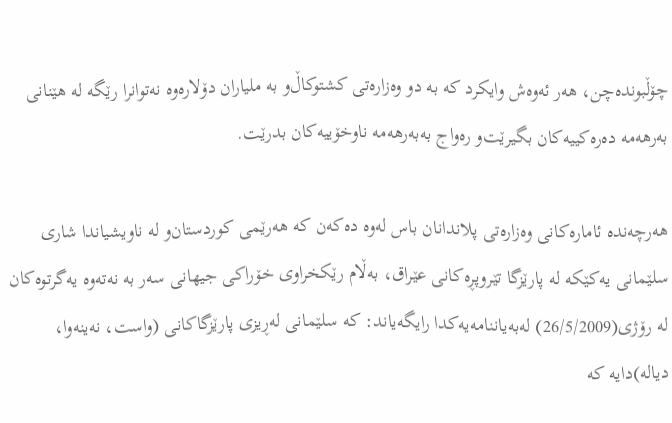چۆڵبونده‌چن، هه‌ر ئه‌وه‌ش وایكرد كه‌ به‌ دو وه‌زاره‌تی‌ كشتوكاڵ‌‌و به‌ ملیاران دۆلاره‌وه‌ نه‌توانرا رێگه‌ له‌ هێنانی‌ به‌رهه‌مه‌ ده‌ره‌كییه‌كان بگیرێت‌و ره‌واج به‌به‌رهه‌مه‌ ناوخۆییه‌كان بدرێت.

هه‌رچه‌نده‌ ئاماره‌كانی‌ وه‌زاره‌تی‌ پلاندانان باس له‌وه‌ ده‌كه‌ن كه‌ هه‌رێمی‌ كوردستان‌و له‌ ناویشیاندا شاری‌ سلێمانی‌ یه‌كێكه‌ له‌ پارێزگا تێر‌وپڕه‌كانی‌ عێراق، به‌ڵام رێكخراوی‌ خۆراكی‌ جیهانی‌ سه‌ر به‌ نه‌ته‌وه‌ یه‌گرتوه‌كان له‌ رۆژی‌(26/5/2009) له‌به‌یاننامه‌یه‌كدا رایگه‌یاند: كه‌ سلێمانی‌ له‌ڕیزی‌ پارێزگاكانی‌ (واست، نه‌ینه‌وا، دیاله‌)دایه‌ كه‌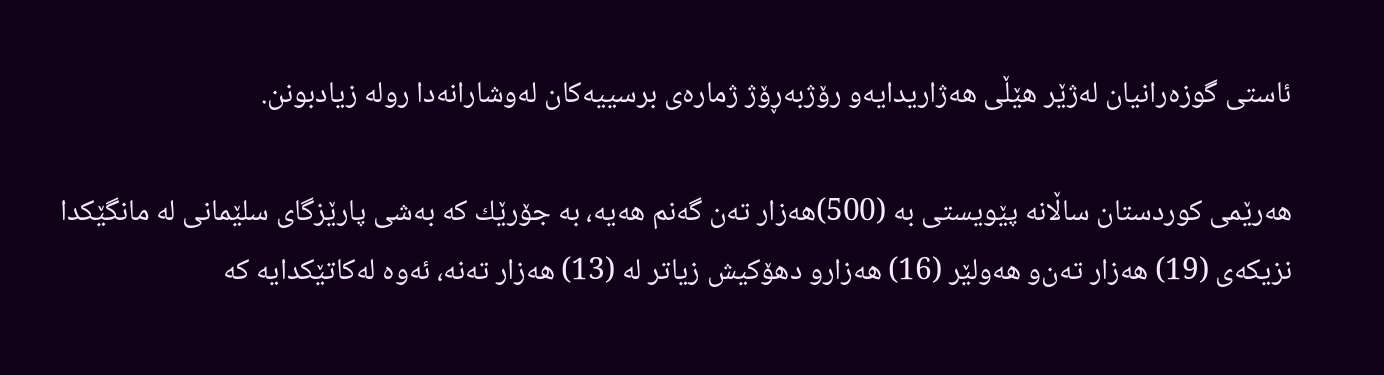ئاستی‌ گوزه‌رانیان له‌ژێر هێڵی‌ هه‌ژاریدایه‌‌و رۆژبه‌ڕۆژ ژماره‌ی‌ برسییه‌كان له‌وشارانه‌دا روله‌ زیادبونن.

هه‌رێمی‌ كوردستان ساڵانه‌ پێویستی به‌ (500)هه‌زار ته‌ن گه‌نم هه‌یه‌، به‌ جۆرێك كه‌ به‌شی پارێزگای سلێمانی له‌ مانگێكدا نزیكه‌ی‌ (19) هه‌زار ته‌ن‌و هه‌ولێر (16) هه‌زارو دهۆكیش زیاتر له‌ (13) هه‌زار ته‌نه‌، ئه‌وه‌ له‌كاتێكدایه‌ كه‌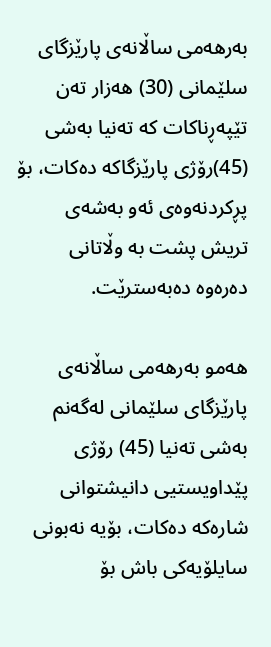به‌رهه‌می ساڵانه‌ی پارێزگای سلێمانی (30) هه‌زار ته‌ن تێپه‌ڕناكات كه‌ ته‌نیا به‌شی (45)رۆژی‌ پارێزگاكه‌ ده‌كات، بۆ پڕكردنه‌وه‌ی ئه‌و به‌شه‌ی‌ تریش پشت به‌ وڵاتانی‌ ده‌ره‌وه‌ ده‌به‌سترێت.

هه‌مو به‌رهه‌می‌ ساڵانه‌ی‌ پارێزگای‌ سلێمانی‌ له‌گه‌نم به‌شی‌ ته‌نیا (45) رۆژی‌ پێداویستیی‌ دانیشتوانی‌ شاره‌كه‌ ده‌كات، بۆیه‌ نه‌بونی‌ سایلۆیه‌كی‌ باش بۆ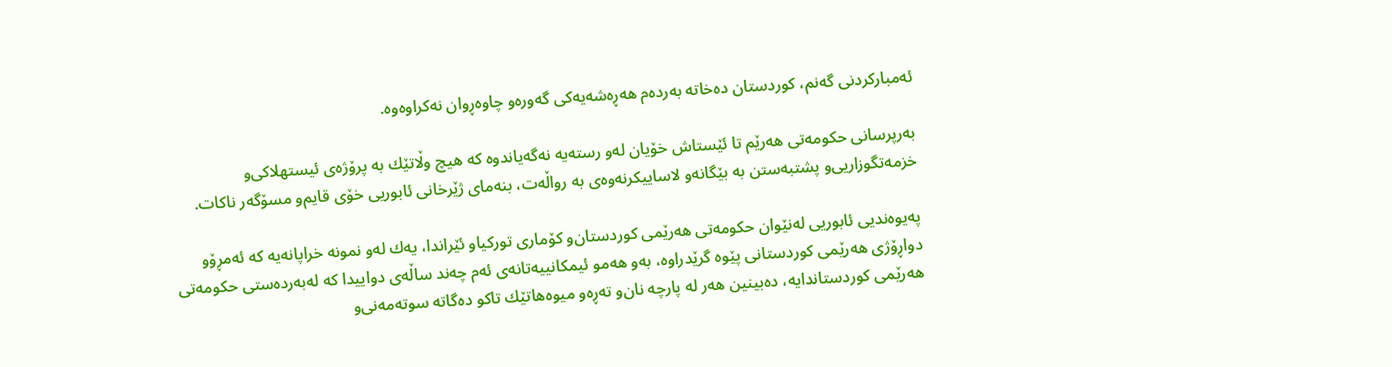ئه‌مباركردنی‌ گه‌نم، كوردستان ده‌خاته‌ به‌رده‌م هه‌ڕه‌شه‌یه‌كی‌ گه‌وره‌و چاوه‌ڕوان نه‌كراوه‌وه‌.

به‌رپرسانی‌ حكومه‌تی‌ هه‌رێم تا ئێستاش خۆیان له‌و رسته‌یه‌ نه‌گه‌یاندوه‌ كه‌ هیچ وڵاتێك به‌ پرۆژه‌ی ئیستهلاكی‌و خزمه‌تگوزاریی‌و پشتبه‌ستن به‌ بێگانه‌و لاساییكرنه‌وه‌ی به‌ رواڵه‌ت، بنه‌مای ژێرخانی ئابوریی خۆی قایم‌و مسۆگه‌ر ناكات.

په‌یوه‌ندیی ئابوریی له‌نێوان حكومه‌تی هه‌رێمی كوردستان‌و كۆماری توركیا‌و ئێراندا، یه‌ك له‌و نمونه‌ خراپانه‌یه‌ كه‌ ئه‌مڕۆ‌و دواڕۆژی هه‌رێمی كوردستانی پێوه‌ گرێدراوه‌، به‌و هه‌مو ئیمكانییه‌تانه‌ی ئه‌م چه‌ند ساڵه‌ی دواییدا كه‌ له‌به‌رده‌ستی حكومه‌تی هه‌رێمی كوردستاندایه‌، ده‌بینین هه‌ر له‌ پارچه‌ نان‌و ته‌ڕه‌و میوه‌هاتێك تاكو ده‌گاته‌ سوته‌مه‌نی‌و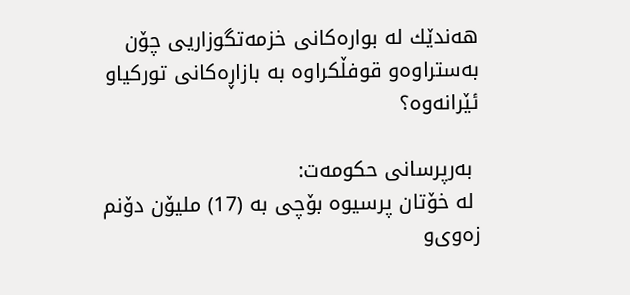هه‌ندێك له‌ بواره‌كانی خزمه‌تگوزاریی چۆن به‌ستراوه‌و قوفڵكراوه‌ به‌ بازاڕه‌كانی توركیاو ئێرانه‌وه‌؟

 به‌رپرسانی‌ حكومه‌ت:
 له‌ خۆتان پرسیوه‌ بۆچی‌ به‌ (17) ملیۆن دۆنم زه‌وی‌‌و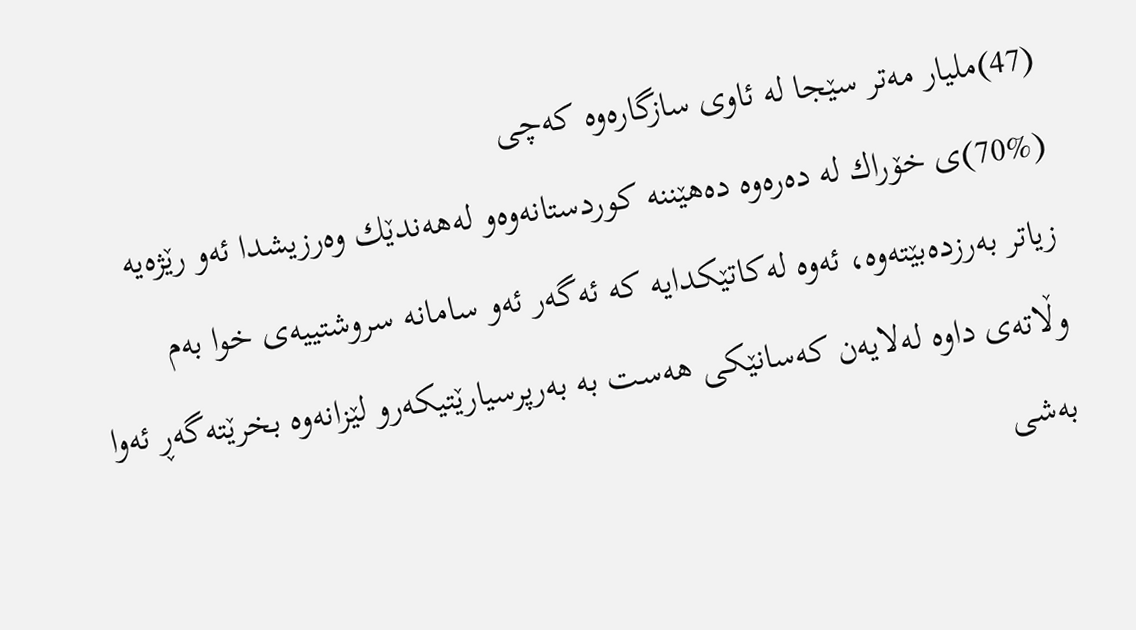(47)ملیار مه‌تر سێجا له‌ ئاوی‌ سازگاره‌وه‌ كه‌چی‌
(70%)ی‌ خۆراك له‌ ده‌ره‌وه‌ ده‌هێننه‌ كوردستانه‌وه‌و له‌هه‌ندێك وه‌رزیشدا ئه‌و رێژه‌یه‌ زیاتر به‌رزده‌بێته‌وه‌، ئه‌وه‌ له‌كاتێكدایه‌ كه‌ ئه‌گه‌ر ئه‌و سامانه‌ سروشتییه‌ی‌ خوا به‌م وڵاته‌ی‌ داوه‌ له‌لایه‌ن كه‌سانێكی‌ هه‌ست به‌ به‌رپرسیارێتیكه‌رو لێزانه‌وه‌ بخرێته‌گه‌ڕ ئه‌وا به‌شی‌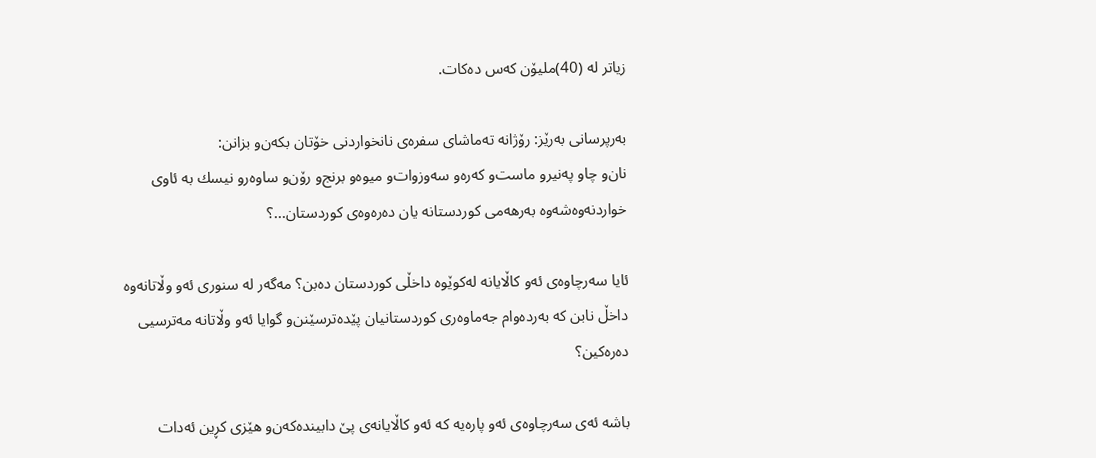زیاتر له‌ (40)ملیۆن كه‌س ده‌كات.

به‌رپرسانی‌ به‌رێز: رۆژانه‌ ته‌ماشای سفره‌ی نانخواردنی خۆتان بكه‌ن‌و بزانن:
نان‌و چاو په‌نیرو ماست‌و كه‌ره‌و سه‌وزوات‌و میوه‌و برنج‌و رۆن‌و ساوه‌رو نیسك به‌ ئاوی خواردنه‌وه‌شه‌وه‌ به‌رهه‌می كوردستانه‌ یان ده‌ره‌وه‌ی كوردستان...؟

ئایا سه‌رچاوه‌ی ئه‌و كاڵایانه‌ له‌كوێوه‌ داخڵی كوردستان ده‌بن؟ مه‌گه‌ر له‌ سنوری‌ ئه‌و وڵاتانه‌وه‌ داخڵ‌ نابن كه‌ به‌رده‌وام جه‌ماوه‌ری‌ كوردستانیان پێده‌ترسێنن‌و گوایا ئه‌و وڵاتانه‌ مه‌ترسیی‌ ده‌ره‌كین؟

باشه‌ ئه‌ی سه‌رچاوه‌ی ئه‌و پاره‌یه‌ كه‌ ئه‌و كاڵایانه‌ی‌ پێ‌ دابینده‌كه‌ن‌و هێزی كڕین ئه‌دات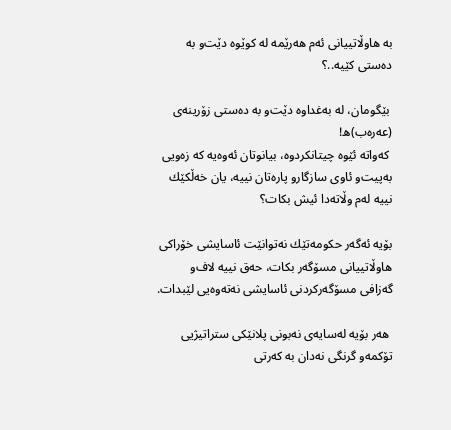به‌ هاوڵاتییانی ئه‌م هه‌رێمه‌ له‌ كوێوه‌ دێت‌و به‌ ده‌ستی كێیه‌..؟

 بێگومان، له‌ به‌غداوه‌ دێت‌و به‌ ده‌ستی زۆرینه‌ی (عه‌ره‌ب)ه‌!
 كه‌واته‌ ئێوه‌ چیتانكردوه‌، بیانوتان ئه‌وه‌یه‌ كه‌ زه‌ویی‌ به‌پیت‌و ئاوی‌ سازگارو پاره‌تان نییه‌، یان خه‌ڵكێك نییه‌ له‌م وڵاته‌دا ئیش بكات؟

بۆیه‌ ئه‌گه‌ر حكومه‌تێك نه‌توانێت ئاسایشی خۆراكی هاوڵاتییانی مسۆگه‌ر بكات، حه‌ق نییه‌ لاف‌و گه‌زافی مسۆگه‌ركردنی‌ ئاسایشی نه‌ته‌وه‌یی‌ لێبدات.

 هه‌ر بۆیه‌ له‌سایه‌ی‌ نه‌بونی‌ پلانێكی‌ ستراتیژیی‌ تۆكمه‌و گرنگی نه‌دان به‌ كه‌رتی‌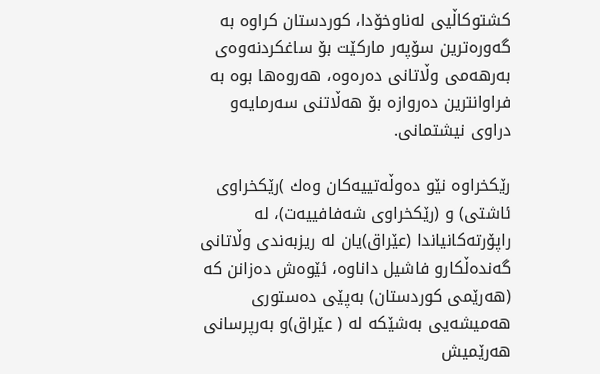كشتوكاڵیی‌ له‌ناوخۆدا، كوردستان كراوه‌ به‌ گه‌وره‌ترین سۆپه‌ر ماركێت بۆ ساغكردنه‌وه‌ی‌ به‌رهه‌می‌ وڵاتانی‌ ده‌ره‌وه‌، هه‌روه‌ها بوه‌ به‌ فراوانترین ده‌روازه‌ بۆ هه‌ڵاتنی‌ سه‌رمایه‌‌و دراوی‌ نیشتمانی‌.

رێكخراوه‌ نێو ده‌وڵه‌تییه‌كان وه‌ك )رێكخراوی ئاشتی) و (رێكخراوی شه‌فافییه‌ت)، له‌ راپۆرته‌كانیاندا (عێراق)یان له‌ ریزبه‌ندی وڵاتانی گه‌نده‌ڵكارو فاشیل داناوه‌، ئێوه‌ش ده‌زانن كه‌ (هه‌رێمی كوردستان) به‌پێی ده‌ستوری هه‌میشه‌یی به‌شێكه‌ له‌ ( عێراق)و به‌رپرسانی‌ هه‌رێمیش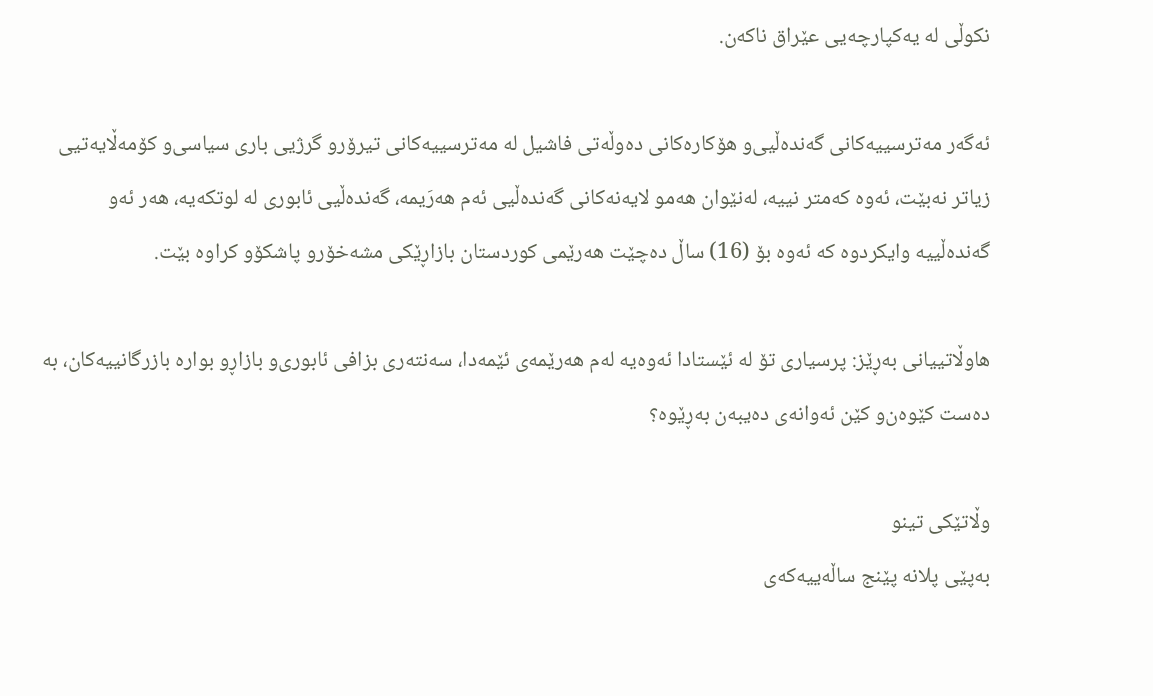نكوڵی‌ له‌ یه‌كپارچه‌یی‌ عێراق ناكه‌ن.

ئه‌گه‌ر مه‌ترسییه‌كانی گه‌نده‌ڵیی‌و هۆكاره‌كانی ده‌وڵه‌تی فاشیل له‌ مه‌ترسییه‌كانی تیرۆرو گرژیی باری سیاسی‌و كۆمه‌ڵایه‌تیی زیاتر نه‌بێت، ئه‌وه‌ كه‌متر نییه‌، له‌نێوان هه‌مو لایه‌نه‌كانی گه‌نده‌ڵیی ئه‌م هه‌رَیمه‌، گه‌نده‌ڵیی ئابوری له‌ لوتكه‌یه‌، هه‌ر ئه‌و گه‌نده‌ڵییه‌ وایكردوه‌ كه‌ ئه‌وه‌ بۆ (16) ساڵ‌ ده‌چێت هه‌رێمی كوردستان بازاڕێكی مشه‌خۆرو پاشكۆو كراوه‌ بێت.

هاوڵاتییانی‌ به‌ڕێز: پرسیاری‌ تۆ له‌ ئێستادا ئه‌وه‌یه‌ له‌م هه‌رێمه‌ی ئێمه‌دا، سه‌نته‌ری بزافی ئابوری‌و بازاڕو بواره‌ بازرگانییه‌كان، به‌ ده‌ست كێوه‌ن‌و كێن ئه‌وانه‌ی‌ ده‌یبه‌ن به‌ڕێوه‌؟

وڵاتێكی‌ تینو
به‌پێی‌ پلانه‌ پێنج ساڵه‌ییه‌كه‌ی‌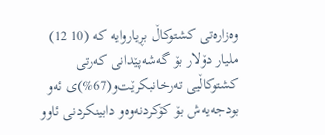وه‌زاره‌تی‌ كشتوكاڵ‌ بڕیاروایه‌ كه‌ (10 12) ملیار دۆلار بۆ گه‌شه‌پێدانی‌ كه‌رتی‌ كشتوكاڵیی‌ ته‌رخانبكرێت‌و(67%)ی‌ ئه‌و بودجه‌یه‌ش بۆ كۆكردنه‌وه‌و دابینكردنی‌ ئاو‌و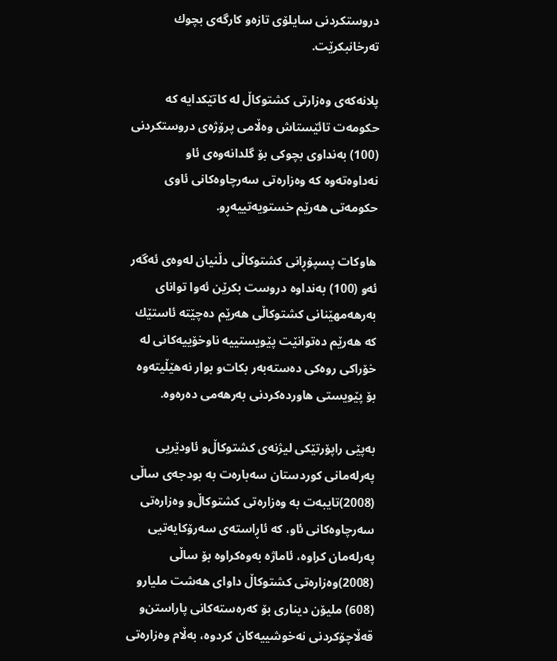دروستكردنی‌ سایلۆی‌ تازه‌و كارگه‌ی‌ بچوك ته‌رخانبكرێت.

پلانه‌كه‌ی‌ وه‌زارتی‌ كشتوكاڵ‌ له‌ كاتێكدایه‌ كه‌ حكومه‌ت تائێستاش وه‌ڵامی‌ پرۆژه‌ی‌ دروستكردنی‌ (100) به‌نداوی‌ بچوكی‌ بۆ گلدانه‌وه‌ی‌ ئاو نه‌داوه‌ته‌وه‌ كه‌ وه‌زاره‌تی‌ سه‌رچاوه‌كانی‌ ئاوی‌ حكومه‌تی‌ هه‌رێم خستویه‌تییه‌ڕو.

هاوكات پسپۆڕانی‌ كشتوكاڵی‌ دڵنیان له‌وه‌ی‌ ئه‌گه‌ر ئه‌و (100) به‌نداوه‌ دروست بكرێن ئه‌وا توانای‌ به‌رهه‌مهێنانی‌ كشتوكاڵی‌ هه‌رێم ده‌چێته‌ ئاستێك كه‌ هه‌رێم ده‌توانێت پێویستییه‌ ناوخۆییه‌كانی‌ له‌ خۆراكی‌ روه‌كی‌ ده‌سته‌به‌ر بكات‌و بوار نه‌هێڵیته‌وه‌ بۆ پێویستی‌ هاورده‌كردنی‌ به‌رهه‌می‌ ده‌ره‌وه‌.

به‌پێی‌ راپۆرتێكی‌ لیژنه‌ی‌ كشتوكاڵ‌‌و ئاودێریی‌ په‌رله‌مانی‌ كوردستان سه‌باره‌ت به‌ بودجه‌ی‌ ساڵی‌ (2008)تایبه‌ت به‌ وه‌زاره‌تی‌ كشتوكاڵ‌‌و وه‌زاره‌تی‌ سه‌رچاوه‌كانی‌ ئاو، كه‌ ئاڕاسته‌ی‌ سه‌رۆكایه‌تیی‌ په‌رله‌مان كراوه‌، ئاماژه‌ به‌وه‌كراوه‌ بۆ ساڵی‌ (2008)وه‌زاره‌تی‌ كشتوكاڵ‌ داوای‌ هه‌شت ملیارو (608) ملیۆن دیناری‌ بۆ كه‌ره‌سته‌كانی‌ پاراستن‌و قه‌ڵاچۆكردنی‌ نه‌خوشییه‌كان كردوه‌، به‌ڵام وه‌زاره‌تی‌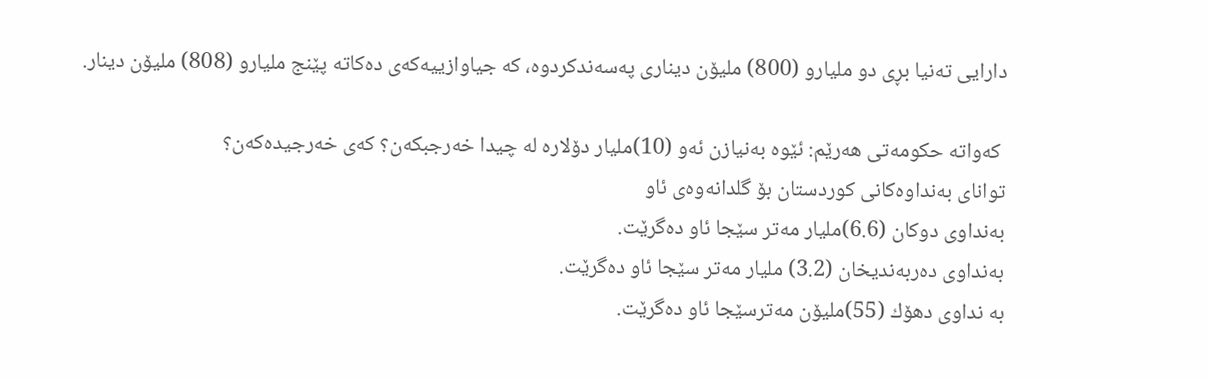دارایی‌ ته‌نیا بڕی‌ دو ملیارو (800) ملیۆن دیناری‌ په‌سه‌ندكردوه‌، كه‌ جیاوازییه‌كه‌ی‌ ده‌كاته‌ پێنج ملیارو (808) ملیۆن دینار.

 كه‌واته‌ حكومه‌تی‌ هه‌رێم: ئێوه‌ به‌نیازن ئه‌و (10)ملیار دۆلاره‌ له‌ چیدا خه‌رجبكه‌ن؟ كه‌ی‌ خه‌رجیده‌كه‌ن؟
توانای‌ به‌نداوه‌كانی‌ كوردستان بۆ گلدانه‌وه‌ی‌ ئاو
به‌نداوی‌ دوكان (6.6)ملیار مه‌تر سێجا ئا‌و ده‌گرێت.
به‌نداوی‌ ده‌ربه‌ندیخان (3.2) ملیار مه‌تر سێجا ئاو ده‌گرێت.
به‌ نداوی‌ دهۆك (55)ملیۆن مه‌ترسێجا ئاو ده‌گرێت.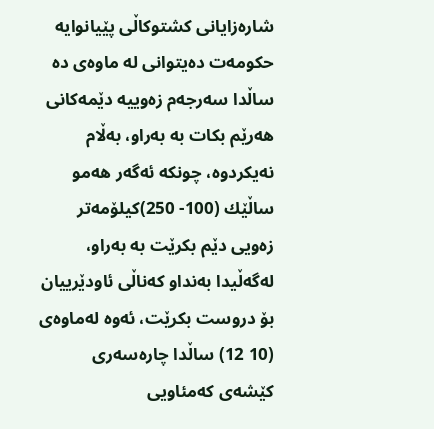شاره‌زایانی‌ كشتوكاڵی‌ پێیانوایه‌ حكومه‌ت ده‌یتوانی‌ له‌ ماوه‌ی‌ ده‌ ساڵدا سه‌رجه‌م زه‌وییه‌ دێمه‌كانی‌ هه‌رێم بكات به‌ به‌راو، به‌ڵام نه‌یكردوه‌، چونكه‌ ئه‌گه‌ر هه‌مو ساڵێك (100- 250)كیلۆمه‌تر زه‌ویی‌ دێم بكرێت به‌ به‌راو، له‌گه‌ڵیدا به‌نداو كه‌ناڵی‌ ئاودێرییان بۆ دروست بكرێت، ئه‌وه‌ له‌ماوه‌ی‌ (10 12) ساڵدا چاره‌سه‌ری‌ كێشه‌ی‌ كه‌مئاویی‌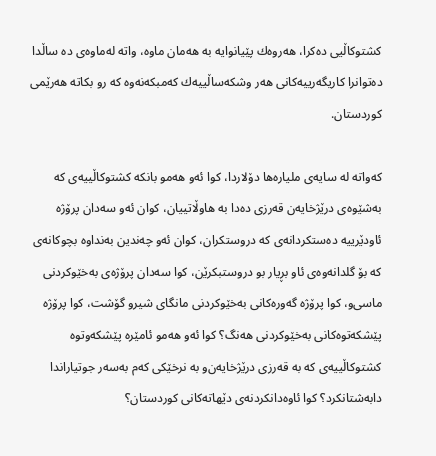كشتوكاڵیی‌ ده‌كرا، هه‌روه‌ك پێیانوایه‌ به‌ هه‌مان ماوه‌، واته‌ له‌ماوه‌ی‌ ده‌ ساڵدا ده‌توانرا كاریگه‌رییه‌كانی‌ هه‌ر وشكه‌ساڵییه‌ك كه‌مبكه‌نه‌وه‌ كه‌ رو بكاته‌ هه‌رێمی‌ كوردستان.

كه‌واته‌ له‌ سایه‌ی‌ ملیاره‌ها دۆلاردا، كوا ئه‌و هه‌مو بانكه‌ كشتوكاڵییه‌ی‌ كه‌ به‌شێوه‌ی‌ درێژخایه‌ن قه‌رزی‌ ده‌دا به‌ هاوڵاتییان، كوان ئه‌و سه‌دان پرۆژه‌ ئاودێرییه‌ ده‌ستكردانه‌ی‌ كه‌ دروستكران، كوان ئه‌و چه‌ندین به‌نداوه‌ بچوكانه‌ی‌ كه‌ بۆ گلدانه‌وه‌ی‌ ئاو بڕیار بو دروستبكرێن، كوا سه‌دان پرۆژه‌ی‌ به‌خێوكردنی‌ ماسی‌‌و، كوا پرۆژه‌ گه‌وره‌كانی‌ به‌خێوكردنی‌ مانگای‌ شیرو گۆشت، كوا پرۆژه‌ پێشكه‌توه‌كانی‌ به‌خێوكردنی‌ هه‌نگ؟ كوا ئه‌و هه‌مو ئامێره‌ پێشكه‌وتوه‌ كشتوكاڵییه‌ی‌ كه‌ به‌ قه‌رزی‌ درێژخایه‌ن‌و به‌ نرخێكی‌ كه‌م به‌سه‌ر جوتیاراندا دابه‌شتانكرد؟ كوا ئاوه‌دانكردنه‌ی‌ دێهاته‌كانی‌ كوردستان؟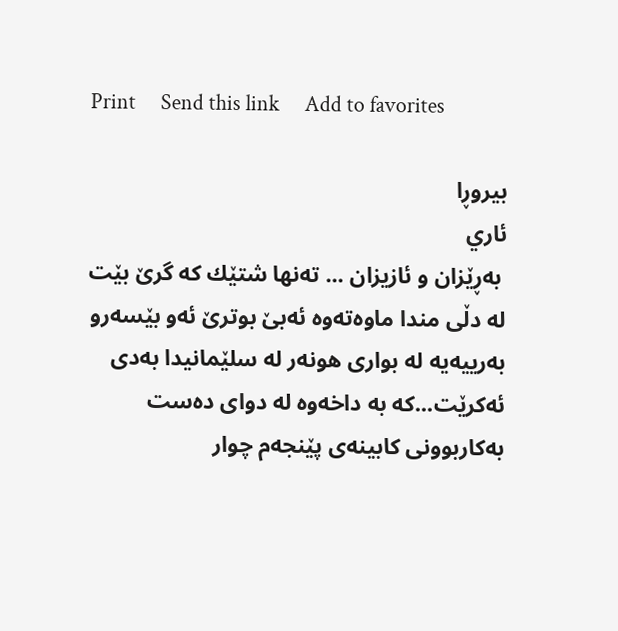Print     Send this link     Add to favorites

بیروڕا
ئاري
 به‌ڕێزان ‌و ئازیزان ... ته‌نها شتێك كه‌ گرێ بێت له‌ دڵی مندا ماوه‌ته‌وه‌ ئه‌بێ بوترێ ئه‌‌و بێسه‌رو به‌رییه‌یه‌ له‌ بواری هونه‌ر له‌ سلێمانیدا به‌دی ئه‌كرێت...كه‌ به‌ داخه‌وه‌ له‌ دوای ده‌ست به‌كاربوونی كابینه‌ی‌ پێنجه‌م چوار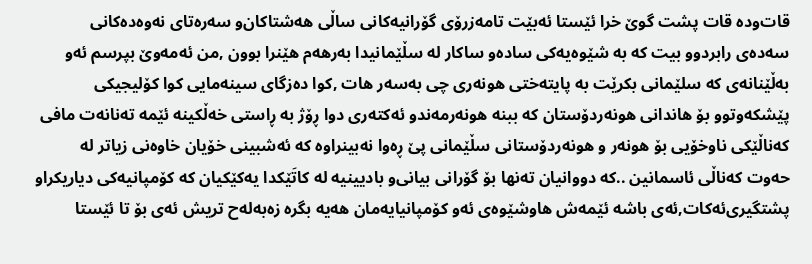قات‌وده‌ قات پشت گوێ خرا ئێستا ئه‌بێت تامه‌زرۆی گۆرانیه‌كانی ساڵی هه‌شتاكان‌و سه‌ره‌تای نه‌وه‌ده‌كانی سه‌ده‌ی رابردوو بیت كه‌ به‌ شێوه‌یه‌كی ساده‌و ساكار له‌ سڵێمانیدا به‌رهه‌م هێنرا بوون ,من ئه‌مه‌وێ بپرسم ئه‌و به‌ڵێنانه‌ی‌ كه‌ سلێمانی بكرێت به‌ پایته‌ختی هونه‌ری چی به‌سه‌ر هات ,كوا ده‌زگای سینه‌مایی‌ كوا كۆلیجیكی پێشكه‌وتوو بۆ هاندانی هونه‌ردۆستان كه‌ ببنه‌ هونه‌رمه‌ندو ئه‌كته‌ری دوا ڕۆژ به‌ ڕاستی خه‌ڵكینه‌ ئێمه‌ ته‌نانه‌ت مافی كه‌ناڵێكی ناوخۆیی بۆ هونه‌ر و هونه‌ردۆستانی سڵێمانی پێ ڕه‌وا نه‌بینراوه‌ كه‌ ئه‌شبینی خۆیان خاوه‌نی زیاتر له‌ حه‌وت كه‌ناڵی ئاسمانین ..كه‌ دووانیان ته‌نها بۆ گۆرانی بیانی‌‌و بادیینیه‌ له‌ كاتَێكدا یه‌كێكیان كه‌ كۆمپانیه‌كی دیاریكراو پشتگیری‌ئه‌كات,ئه‌ی‌ باشه‌ ئێمه‌ش هاوشێوه‌ی‌ ئه‌و كۆمپانیایه‌مان هه‌یه‌ بگره‌ زه‌به‌له‌ح تریش ئه‌ی‌ بۆ تا ئێستا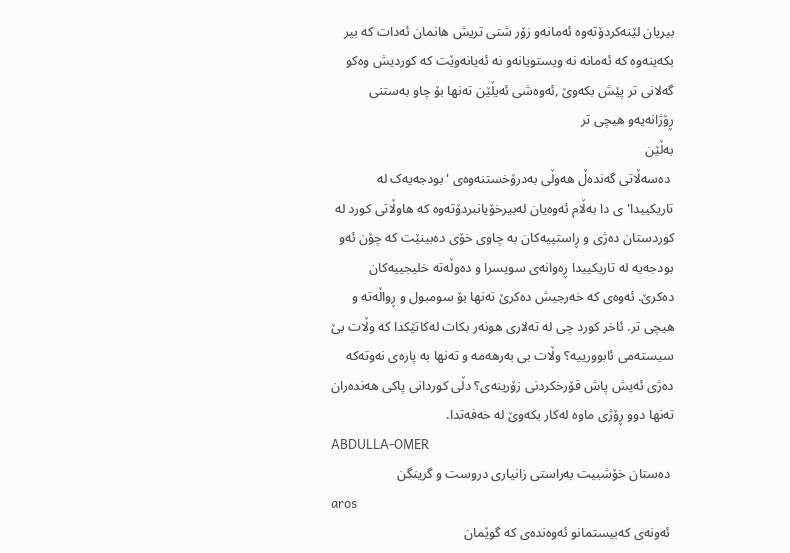بیریان لێنه‌كردۆته‌وه‌ ئه‌مانه‌‌و زۆر شتی تریش هانمان ئه‌دات كه‌ بیر بكه‌ینه‌وه‌ كه‌ ئه‌مانه‌ نه‌ ویستویانه‌‌و نه‌ ئه‌یانه‌وێت كه‌ كوردیش وه‌كو گه‌لانی تر پێش بكه‌وێ ,ئه‌وه‌شی‌ ئه‌یڵێن ته‌نها بۆ چاو به‌ستنی ڕۆژانه‌یه‌‌و هیچی تر
به‌ڵێن
 ده‌سه‌ڵاتی گه‌نده‌ڵ هه‌وڵی به‌درۆخستنه‌وه‌ی 'بودجه‌یه‌ک له تاریکییدا'ی دا به‌ڵام ئه‌وه‌یان له‌بیرخۆیانبردۆته‌وه که هاوڵاتی کورد له کوردستان ده‌ژی و ڕاستییه‌کان به چاوی خۆی ده‌بینێت که چۆن ئه‌و بودجه‌یه له تاریکییدا ڕه‌وانه‌ی سویسرا و ده‌وڵه‌ته خلیجییه‌کان ده‌کرێ. ئه‌وه‌ی که خه‌رجیش ده‌کرێ ته‌نها بۆ سومبول و ڕواڵه‌ته و هیچی تر. ئاخر کورد چی له ته‌لاری هونه‌ر بکات له‌کاتێکدا که وڵات بێ سیسته‌می ئابوورییه؟ وڵات بی به‌رهه‌مه و ته‌نها به پاره‌ی نه‌وته‌که ده‌ژی ئه‌یش پاش قۆرخکردنی زۆرینه‌ی؟ دڵی کوردانی پاکی هه‌نده‌ران ته‌نها دوو ڕۆژی ماوه له‌کار بکه‌وێ له خه‌فه‌تدا.
ABDULLA-OMER
 ده‌ستان خۆشبیت به‌راستی‌ زانیاری‌ دروست و گرینگن
aros
 ئه‌ونه‌ی‌ كه‌بیستمانو ئه‌وه‌نده‌ی‌ كه‌ گوێمان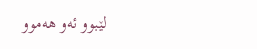لێبوو ئه‌و هه‌موو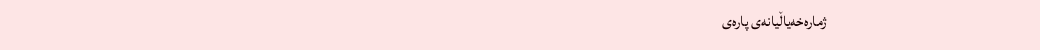ژماره‌خه‌یاڵیانه‌ی‌ پاره‌ی‌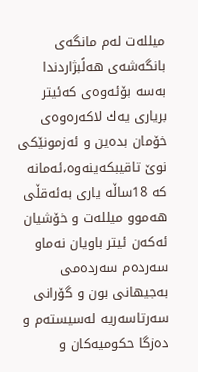میلله‌ت له‌م مانگه‌ی‌ بانگه‌شه‌ی‌ هه‌لًبژاردندا به‌سه‌ بۆئه‌وه‌ی‌ كه‌ئیتر بریاری‌ یه‌ك لاكه‌ره‌وه‌ی‌ خۆمان بده‌ین و ئه‌زمونێكی‌ نوێ‌ تاقیبكه‌ینه‌وه‌،ئه‌مانه‌ كه‌ 18ساڵه‌ یاری‌ به‌ئه‌قڵی‌ هه‌موو میلله‌ت و خۆشیان ئه‌كه‌ن ئیتر باویان نه‌ماو سه‌رده‌م سه‌رده‌می‌ به‌جیهانی‌ بون و گۆرانی‌ سه‌رتاسه‌ریه‌ له‌سیسته‌م و ده‌زگا حكومیه‌كان و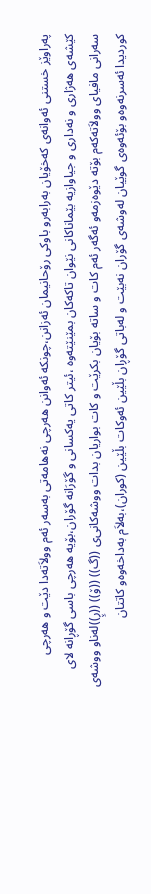په‌راوێز خستنی‌ ئه‌وانه‌ی‌ كه‌خۆیان به‌رابه‌رو باوكی‌ رۆحانیمان ئه‌زانن،چونكه‌ ئه‌وانن هه‌رچی‌ نه‌هامه‌تی‌ به‌سه‌ر ئه‌م وولاَته‌دا دێت و هه‌رچی‌ كێشه‌ی‌ هه‌ژاری‌ و نه‌داری‌ و جیاوازیه‌ بێماناكانی‌ نێوان تاكه‌كان بمێنێته‌وه‌ ،ئیتر كاتی‌ یه‌كسانی‌ و گۆرَانه‌ گۆران،بۆیه‌ هه‌رچی‌ باسی‌ گۆڕانه‌ لای‌ سه‌رانی‌ مافیای‌ وولاَته‌كه‌م بۆته‌ دێوه‌زمه‌و ئه‌گه‌ر ئه‌م كات و ساته‌ بۆیان بكرێت و كات بواریان بدات ووشه‌كانی‌ی‌ ((گ)) ((ۆ)) ((ڕِ))له‌ناو ووشه‌ی‌ كوردیدا ئه‌سرنه‌وه‌و بۆئه‌وه‌ی‌ گوێیان له‌وشه‌ی‌ گۆران نه‌بێت و له‌باتی‌ گۆڕان بڵێین ئه‌وكات بڵێین (كوران)،به‌لاَم به‌داخه‌وه‌و كاتتان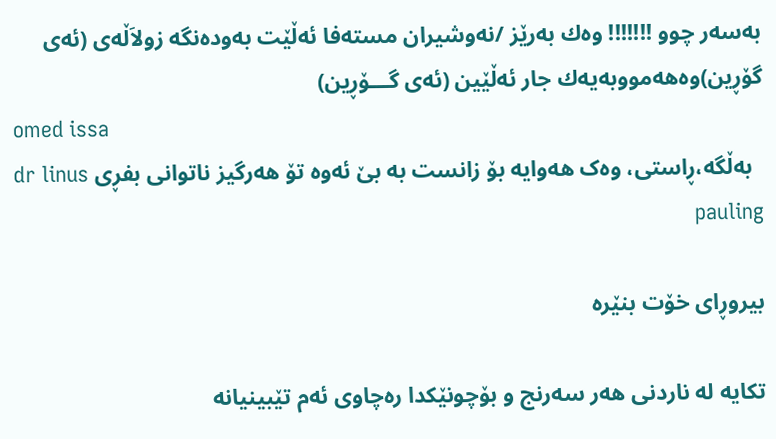به‌سه‌ر چوو !!!!!!! وه‌ك به‌رێز /نه‌وشیران مسته‌فا ئه‌ڵێت به‌وده‌نگه‌ زولاَڵه‌ی‌ (ئه‌ی‌ گۆڕین)وه‌هه‌مووبه‌یه‌ك جار ئه‌ڵێین (ئه‌ی‌ گـــۆڕین)
omed issa
  به‌ڵگه‌،ڕاستی، وه‌ک هه‌وایه‌ بۆ زانست به‌ بێ ئه‌وه‌ تۆ هه‌رگیز ناتوانی بفڕی dr linus pauling

بیروڕای خۆت بنێره‌

تکایه‌ له‌ ناردنی هه‌ر سه‌رنج و بۆچونێکدا ره‌چاوی ئه‌م تێبینیانه‌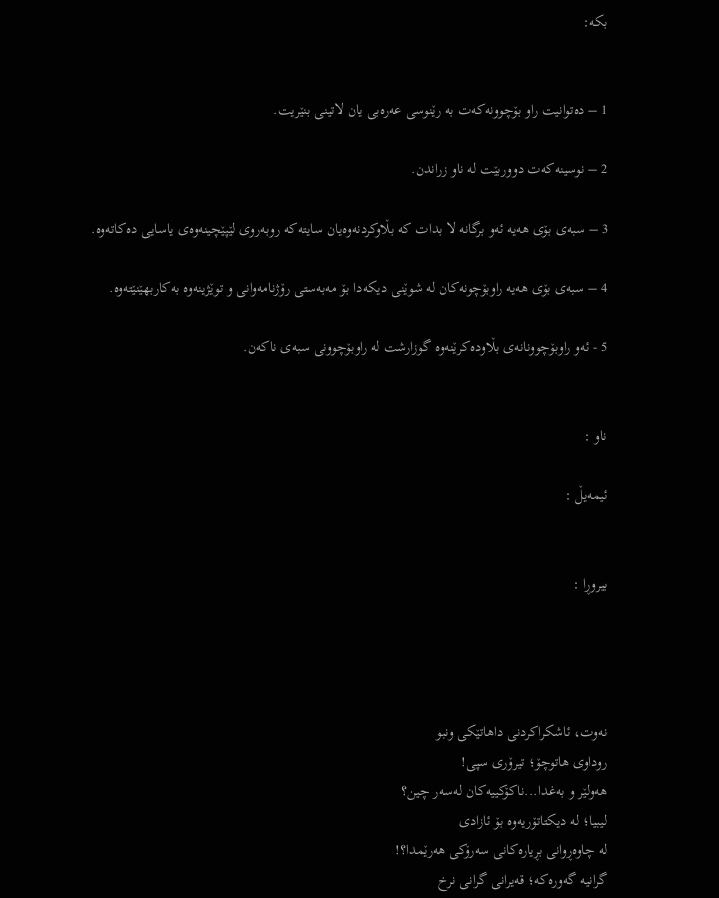بکه‌:


1 – ده‌توانیت راو بۆچوونه‌که‌ت به‌ رێنوسی عه‌ره‌بی یان لاتینی بنێریت.

2 – نوسینه‌که‌ت دووربێت له‌ ناو زراندن.

3 – سبه‌ی بۆی هه‌یه‌ ئه‌و برگانه‌ لا بدات که‌ بڵاوکردنه‌وه‌یان سایته‌که‌ روبه‌روی لێپێچینه‌وه‌ی یاسایی ده‌کاته‌وه‌.

4 – سبه‌ی بۆی هه‌یه‌ راوبۆچونه‌کان له‌ شوێنی دیکه‌دا بۆ مه‌به‌ستی رۆژنامه‌وانی و توێژینه‌وه‌ به‌کاربهێنێته‌وه‌.

5 - ئه‌و راوبۆچوونانه‌ی بڵاوده‌کرێنه‌وه‌ گوزارشت له‌ راوبۆچوونی سبه‌ی ناکه‌ن.


ناو :

ئیمه‌یڵ :


بیروڕا :




نه‌وت، ئاشكراكردنی‌ داهاتێكی‌ ونبو
روداوی‌ هاتوچۆ؛ تیرۆری‌ سپی!
هه‌ولێر و به‌غدا...ناکۆکییه‌کان له‌سه‌ر چین؟
لیبیا؛ له‌ دیكتاتۆریه‌وه‌ بۆ ئازادی‌
له‌ چاوه‌ڕوانی بڕیاره‌کانی سه‌رۆکی هه‌رێمدا؟!
گرانیه‌ گه‌وره‌كه‌؛ قه‌یرانی‌ گرانی‌ نرخ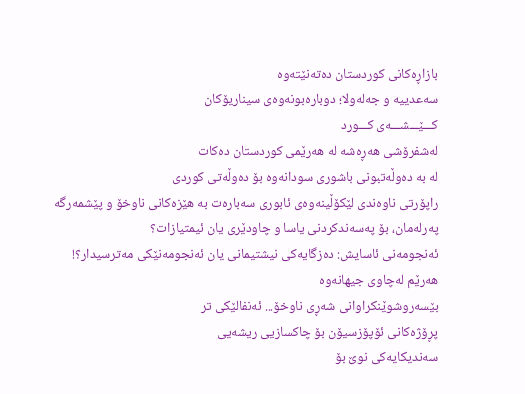بازاڕه‌كانی‌ كوردستان ده‌ته‌نێته‌وه‌
سه‌عدییه‌ و جه‌له‌ولا؛ دوباره‌بونه‌وه‌ی سیناریۆکان
كـــێـــشـــه‌ی كـــورد
له‌شفرۆشی‌ هه‌ڕه‌شه‌ له‌ هه‌رێمی‌ كوردستان ده‌كات
له‌ به‌ ده‌وڵه‌تبونی‌ باشوری‌ سودانه‌وه‌ بۆ ده‌وڵه‌تی كوردی‌
راپۆرتی‌ ناوه‌ندی لێكۆڵینه‌وه‌ی‌ ئابوری‌ سه‌باره‌ت به‌ هێزه‌كانی‌ ناوخۆ ‌و پێشمه‌رگه‌
په‌رله‌مان، بۆ په‌سه‌ندکردنی یاسا و چاودێری یان ئیمتیازات؟
ئه‌نجومه‌نی ئاسایش: ده‌زگایه‌کی نیشتیمانی یان ئه‌نجومه‌نێكی‌ مه‌ترسیدار؟!
هه‌رێم له‌چاوی‌ جیهانه‌‌وه‌
بێسه‌روشوێنكراوانی‌ شه‌ڕی‌ ناوخۆ... ئه‌نفالێكی‌ تر
پڕۆژه‌کانی ئۆپۆزسیۆن بۆ چاکسازیی ریشه‌یی
سه‌ندیكایه‌كی‌ نوێ بۆ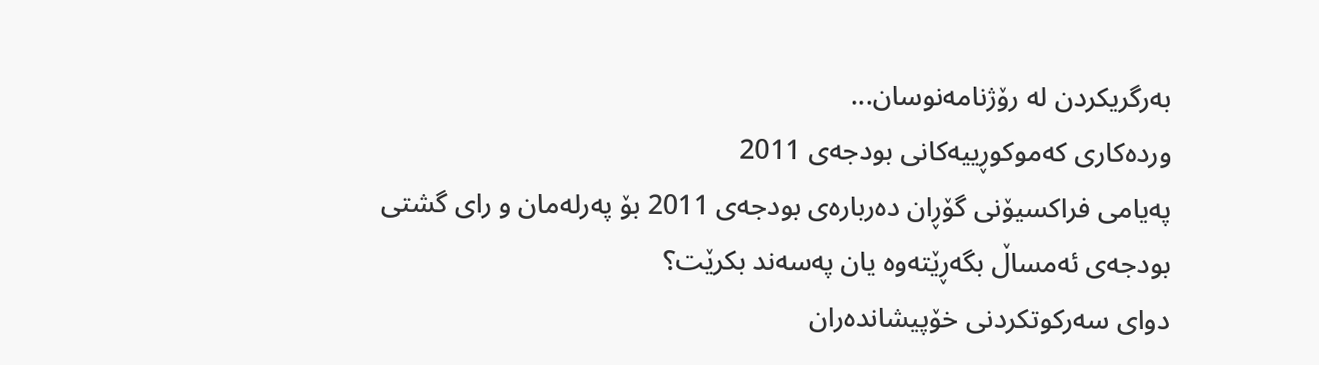به‌رگریكردن له‌ رۆژنامه‌نوسان...
ورده‌كاری‌ كه‌موكوڕییه‌كانی‌ بودجه‌ی‌ 2011
په‌یامی‌ فراكسیۆنی‌ گۆڕان ده‌رباره‌ی‌ بودجه‌ی‌ 2011 بۆ په‌رله‌مان و رای‌ گشتی‌
بودجەی ئەمساڵ بگەڕێتەوە یان په‌سه‌ند بكرێت؟
دوای‌ سه‌ركوتكردنی‌ خۆپیشانده‌ران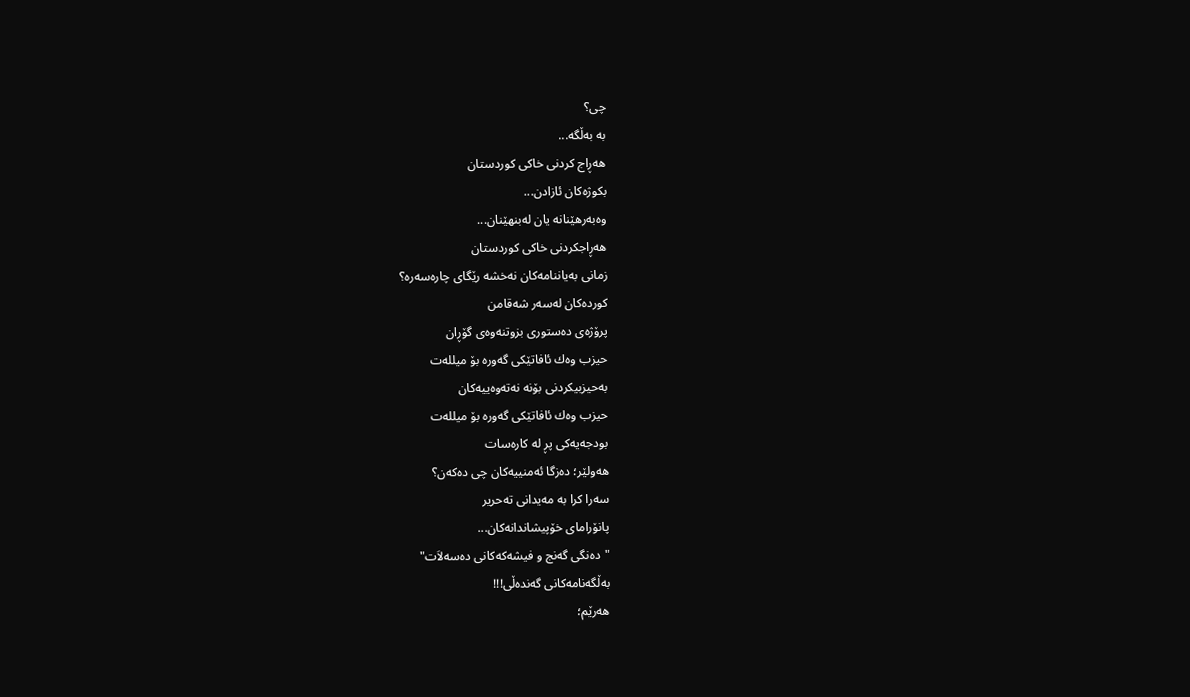چی‌؟
به‌ به‌ڵگه‌...
هه‌ڕاج كردنی خاكی كوردستان
بکوژه‌کان ئازادن...
وه‌به‌رهێنانه‌ یان له‌بنهێنان...
هه‌ڕاجكردنی‌ خاكی‌ كوردستان
زمانی‌ به‌یاننامه‌كان نه‌خشه‌ رێگای‌ چاره‌سه‌ره‌؟
كورده‌كان له‌سه‌ر شه‌قامن
پرۆژه‌ی ده‌ستوری بزوتنه‌وه‌ی گۆڕان
حیزب وه‌ك ئافاتێكی‌ گه‌وره‌ بۆ میلله‌ت
به‌حیزبیكردنی‌ بۆنه‌ نه‌ته‌وه‌ییه‌كان
حیزب وەك ئافاتێكی گەورە بۆ میللەت
بودجەیەكی پڕ لە كارەسات
هه‌ولێر؛ ده‌زگا ئه‌منییه‌كان چی‌ ده‌كه‌ن؟
سەرا کرا بە مەیدانی تەحریر
پانۆرامای‌ خۆپیشاندانه‌كان...
"ده‌نگی‌ گه‌نج و فیشه‌كه‌كانی‌ ده‌سه‌لاَت"
به‌ڵگه‌نامه‌كانی‌ گه‌نده‌ڵی‌!!!
هه‌رێم؛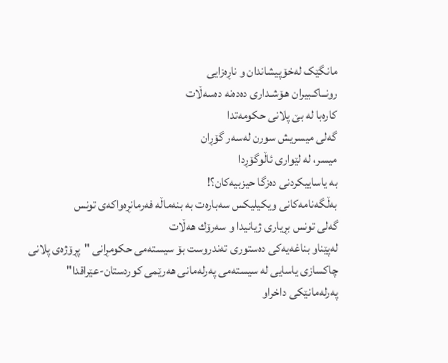مانگێک له‌خۆپیشاندان و ناڕه‌زایی
رونــاكـبیران هـۆشـداری دەدەنە دەسەڵات
كاره‌با له‌ بێ‌ پلانی‌ حكومه‌تدا
گه‌لی‌ میسریش سورن له‌سه‌ر گۆڕان
میسر، له‌ لێواری ئاڵوگۆڕدا
به‌ یاساییکردنی ده‌زگا حیزبیه‌کان؟!
به‌ڵگه‌نامه‌كانی‌ ویكیلیكس سه‌باره‌ت به‌ بنه‌ماڵه‌ فه‌رمانڕه‌واکه‌ی تونس
گه‌لی تونس بڕیاری ژیانیدا و سه‌رۆك هه‌ڵات
له‌پێناو بناغه‌یه‌كی ده‌ستوری ته‌ندروست بۆ سیسته‌می حكومڕانی "پڕۆژه‌ی پلانی چاكسازی یاسایی له‌ سیسته‌می په‌رله‌مانی هه‌رێمی كوردستان-عێراقدا"
په‌رله‌مانێكی‌ داخراو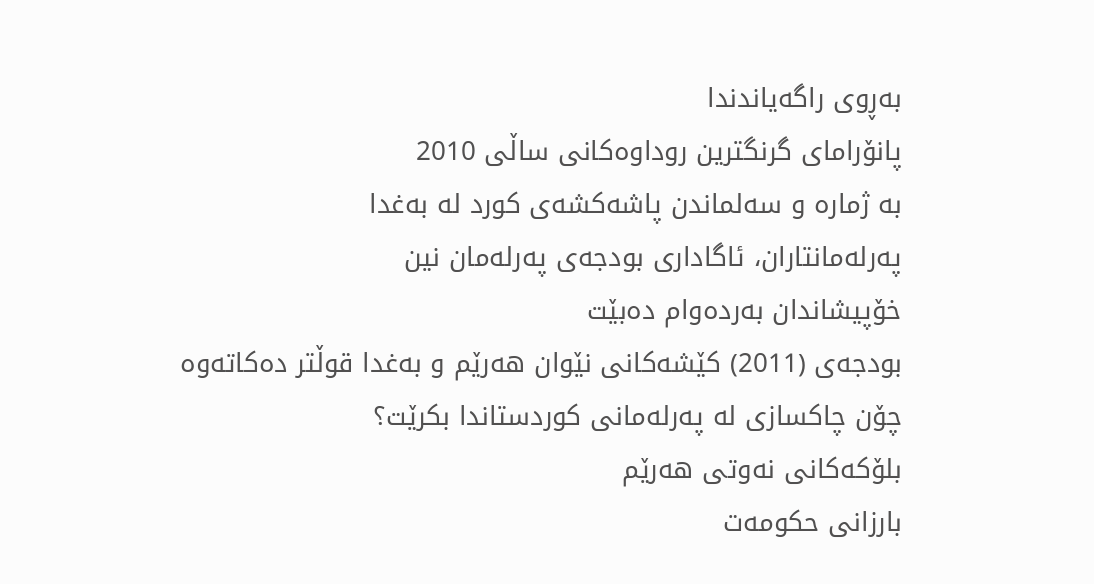به‌ڕوی‌ راگه‌یاندندا
پانۆرامای گرنگترین روداوه‌کانی ساڵی 2010
به‌ ژماره‌ و سه‌لماندن پاشه‌كشه‌ی‌ كورد له‌ به‌غدا
په‌رله‌مانتاران، ئاگاداری‌ بودجه‌ی‌ په‌رله‌مان نین
خۆپیشاندان به‌رده‌وام ده‌بێت
بودجه‌ی‌ (2011) كێشه‌كانی‌ نێوان هه‌رێم ‌و به‌غدا قوڵتر ده‌كاته‌وه
چۆن چاکسازی له‌ په‌رله‌مانی کوردستاندا بکرێت؟
بلۆکه‌کانی نه‌وتی هه‌رێم
بارزانی‌ حكومه‌ت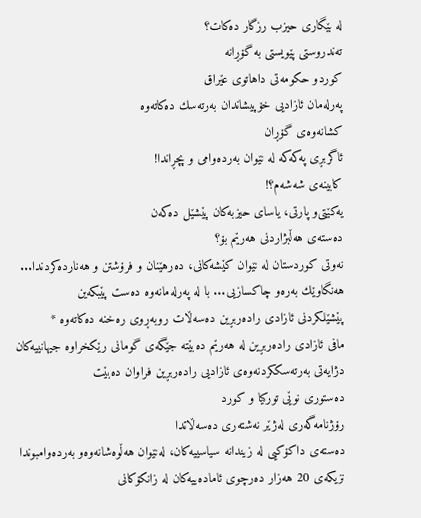له‌ بێگاری‌ حیزب رزگار ده‌كات؟
ته‌ندروستی‌ پێویستی به‌ گۆڕانه‌
کوردو حکومه‌تی داهاتوی عێراق
په‌رله‌مان ‌ئازادیی خۆپیشاندان به‌رته‌سك ده‌کاته‌وه‌
كشانه‌وه‌ی‌ گۆڕان
ئاگربڕی‌ په‌كه‌كه‌ له‌ نێوان به‌رده‌وامی‌ و پچڕاندا!
كابینه‌ی‌ شه‌شه‌م؟!
یه‌كێتی‌و پارتی‌، یاسای حیزبه‌كان پێشێل ده‌كه‌ن
ده‌سته‌ی‌ هه‌ڵبژاردنی‌ هه‌رێم بۆ؟
نەوتی کوردستان لە نێوان کێشەکانی، دەرهێنان و فرۆشتن و هەناردەکردندا...
هه‌نگاوێك به‌ره‌و چاكسازیی‌... با له‌ په‌رله‌مانه‌وه‌ ده‌ست پێبكه‌ین
پێشێلكردنی‌ ئازادی‌ راده‌ربڕین ده‌سه‌ڵات روبه‌ڕوی‌ ره‌خنه‌ ده‌كاته‌وه‌ *
مافی ئازادی‌ راده‌ربڕین له‌ هه‌رێم ده‌بێته‌ جێگه‌ی‌ گومانی‌ رێكخراوه‌ جیهانییه‌كان
دژایه‌تی‌ به‌رته‌سككردنه‌وه‌ی‌ ئازادیی‌ راده‌ربڕین فراوان ده‌بێت
ده‌ستوری‌ نوێی‌ توركیا و كورد
رۆژنامه‌گه‌ری‌ له‌ژێر نه‌شته‌ری‌ ده‌سه‌ڵاتدا
ده‌سته‌ی‌ داكۆكیی‌ له‌ زیندانه‌ سیاسییه‌كان، له‌نێوان هه‌ڵوه‌شانه‌وه‌و به‌رده‌وامبوندا
نزیکه‌ی 20 هه‌زار ده‌رچوی ئاماده‌ییه‌کان له‌ زانكۆكانی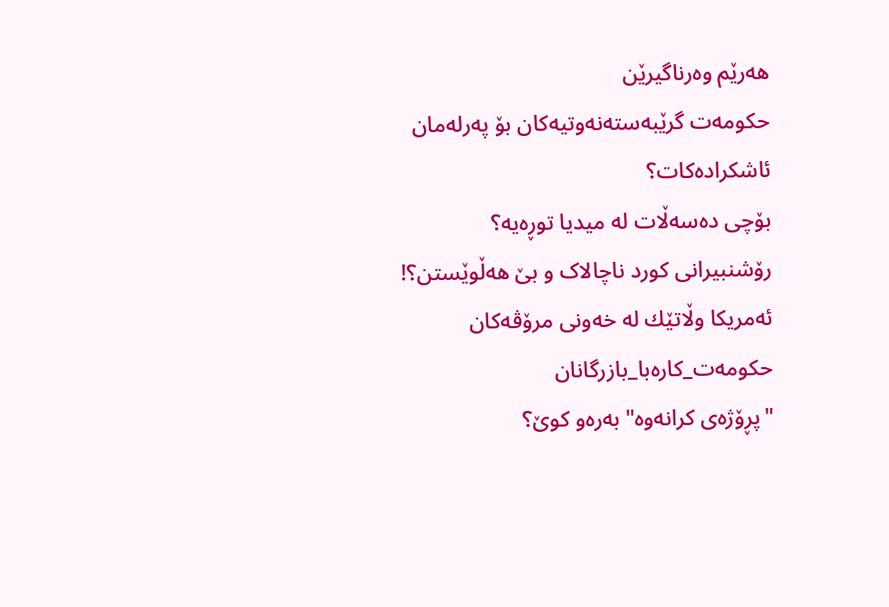هه‌رێم وه‌رناگیرێن
حكومه‌ت گرێبه‌سته‌نه‌وتیه‌كان بۆ په‌رله‌مان ئاشكراده‌كات؟
بۆچی‌ ده‌سه‌ڵات له‌ میدیا توڕه‌یه‌؟
رۆشنبیرانی‌ كورد ناچالاک و بێ هه‌ڵوێستن؟!
ئه‌مریكا وڵاتێك له‌ خه‌ونی‌ مرۆڤه‌كان
حكومه‌ت_كاره‌با_بازرگانان
"پڕۆژه‌ی‌ كرانه‌وه‌" به‌ره‌و كوێ‌؟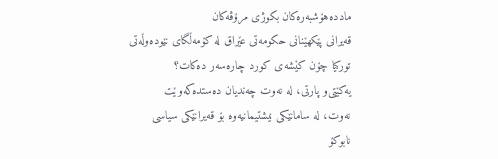مادده‌هۆشبه‌ره‌كان بكوژی‌ مرۆڤه‌كان
قه‌یرانی‌ پێكهێنانی‌ حكومه‌تی‌ عێراق له‌ كۆمه‌ڵگای‌ نێوده‌وڵه‌تی‌
توركیا چۆن كێشه‌ی‌ كورد چاره‌سه‌ر ده‌كات؟
یه‌كێتی‌‌و پارتی‌، له‌ نه‌وت چه‌ندیان ده‌ستده‌كه‌وێت
نه‌وت، له‌ سامانێكی نیشتیمانیه‌وه‌ بۆ قه‌یرانێكی سیاسی
نابوكۆ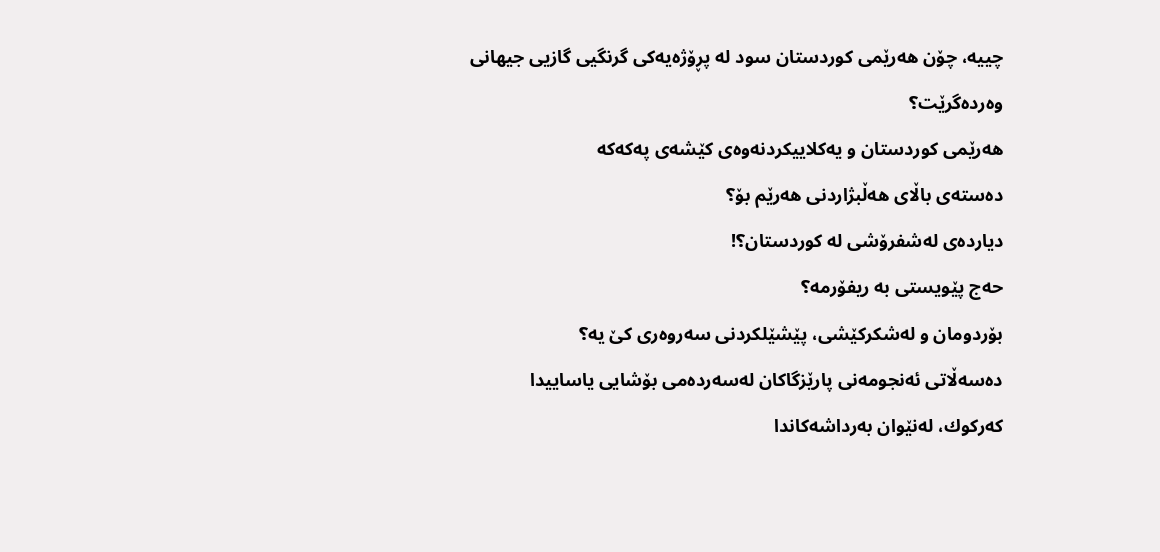چییه‌، چۆن هه‌رێمی‌ كوردستان سود له‌ پڕۆژه‌یه‌كی‌ گرنگیی‌ گازیی‌ جیهانی‌ وه‌رده‌گرێت؟
هه‌رێمی كوردستان و یه‌كلاییكردنه‌وه‌ی كێشه‌ی په‌كه‌كه‌
ده‌سته‌ی باڵای هه‌ڵبژاردنی هه‌رێم بۆ؟
دیارده‌ی‌ له‌شفرۆشی‌ له‌ كوردستان؟!
حه‌ج پێویستی‌ به‌ ریفۆرمه‌؟
بۆردومان و له‌شكركێشی‌، پێشێلكردنی‌ سه‌روه‌ری‌ كێ یه‌؟
ده‌سه‌ڵاتی ئه‌نجومه‌نی پارێزگاكان له‌سه‌رده‌می بۆشایی یاساییدا
كه‌ركوك، له‌نێوان به‌رداشه‌كاندا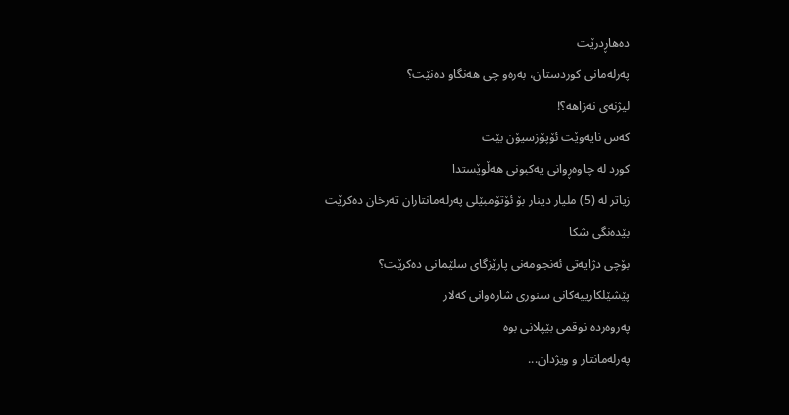ده‌هاڕدرێت
په‌رله‌مانی‌ كوردستان، به‌ره‌و چی‌ هه‌نگاو ده‌نێت؟
لیژنه‌ی‌ نه‌زاهه‌؟!
كه‌س نایه‌وێت ئۆپۆزسیۆن بێت
كورد له‌ چاوه‌ڕوانی یه‌كبونی هه‌ڵوێستدا
زیاتر له‌ (5) ملیار دینار بۆ ئۆتۆمبێلی‌ په‌رله‌مانتاران ته‌رخان ده‌كرێت
بێده‌نگی‌ شكا
بۆچی دژایه‌تی ئه‌نجومه‌نی پارێزگای سلێمانی ده‌كرێت؟
پێشێلكارییه‌كانی‌ سنوری‌ شاره‌وانی‌ كه‌لار
په‌روه‌رده‌ نوقمی‌ بێپلانی‌ بوه‌
په‌رله‌مانتار و ویژدان...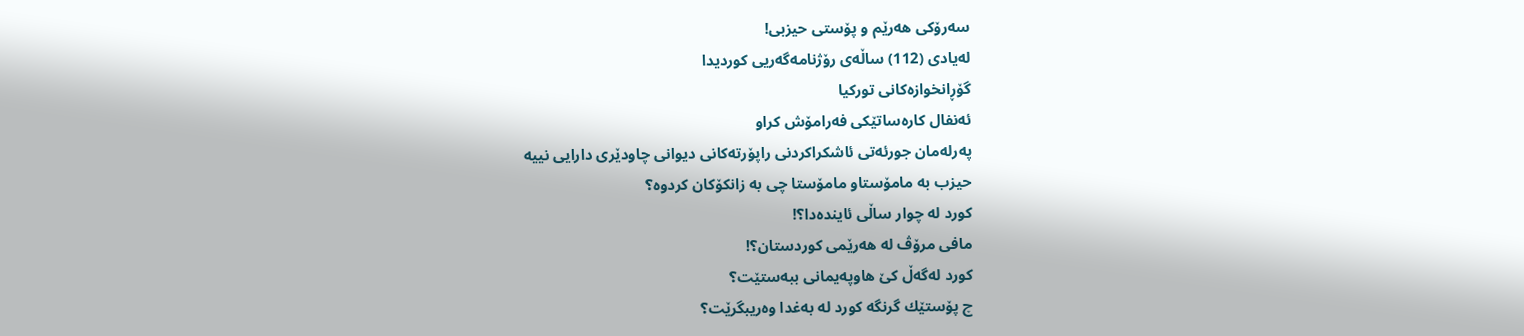سه‌رۆكی‌ هه‌رێم و پۆستی‌ حیزبی‌!
له‌یادی‌ (112) ساڵه‌ی‌ رۆژنامه‌گه‌ریی‌ كوردیدا
گۆڕانخوازه‌كانی‌ توركیا
ئه‌نفال كاره‌ساتێكی‌ فه‌رامۆش كراو
په‌رله‌مان جورئه‌تی‌ ئاشكراكردنی‌ راپۆرته‌كانی‌ دیوانی‌ چاودێری‌ دارایی‌ نییه‌
حیزب به‌ مامۆستا‌و مامۆستا چی‌ به‌ زانكۆكان كردوه‌؟
كورد له‌ چوار ساڵی ئاینده‌دا؟!
مافی‌ مرۆڤ له‌ هه‌رێمی‌ كوردستان؟!
كورد له‌گه‌ڵ كێ هاوپه‌یمانی ببه‌ستێت؟
چ پۆستێك گرنگه‌ كورد له‌ به‌غدا وه‌ریبگرێت؟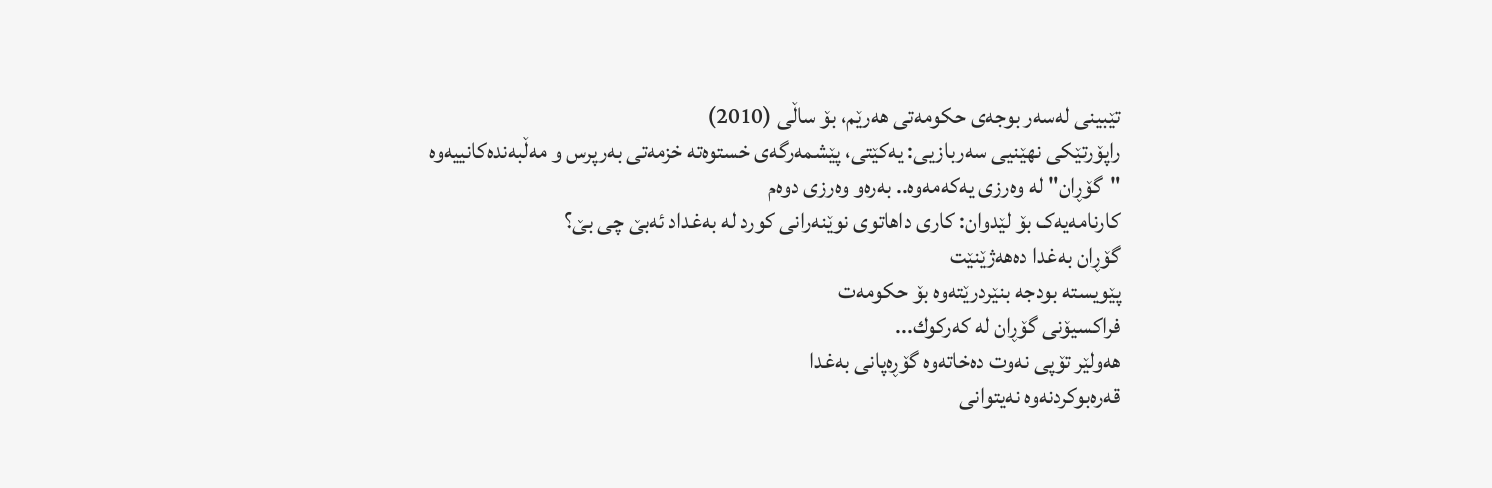تێبینی‌ له‌سه‌ر بوجه‌ی‌ حكومه‌تی‌ هه‌رێم، بۆ ساڵی‌ (2010)
راپۆرتێكی‌ نهێنیی‌ سه‌ربازیی‌: یه‌كێتی‌، پێشمه‌رگه‌ی‌ خستوه‌ته‌ خزمه‌تی‌ به‌رپرس ‌و مه‌ڵبه‌نده‌كانییه‌وه‌
"گۆڕان" له‌ وه‌رزی‌ یه‌كه‌مه‌وه‌.. به‌ره‌و وه‌رزی‌ دوه‌م
کارنامه‌یه‌ک بۆ لێدوان: کاری داهاتوی نوێنه‌رانی کورد له‌ به‌غداد ئه‌بێ چی بێ؟
گۆڕان به‌غدا ده‌هه‌ژێنێت
پێویسته‌ بودجه‌ بنێردرێته‌وه‌ بۆ حكومه‌ت
فراكسیۆنی‌ گۆڕان له‌ كه‌ركوك...
هه‌ولێر تۆپی‌ نه‌وت ده‌خاته‌وه‌ گۆڕه‌پانی‌ به‌غدا
قه‌ره‌بوكردنه‌وه‌ نه‌یتوانی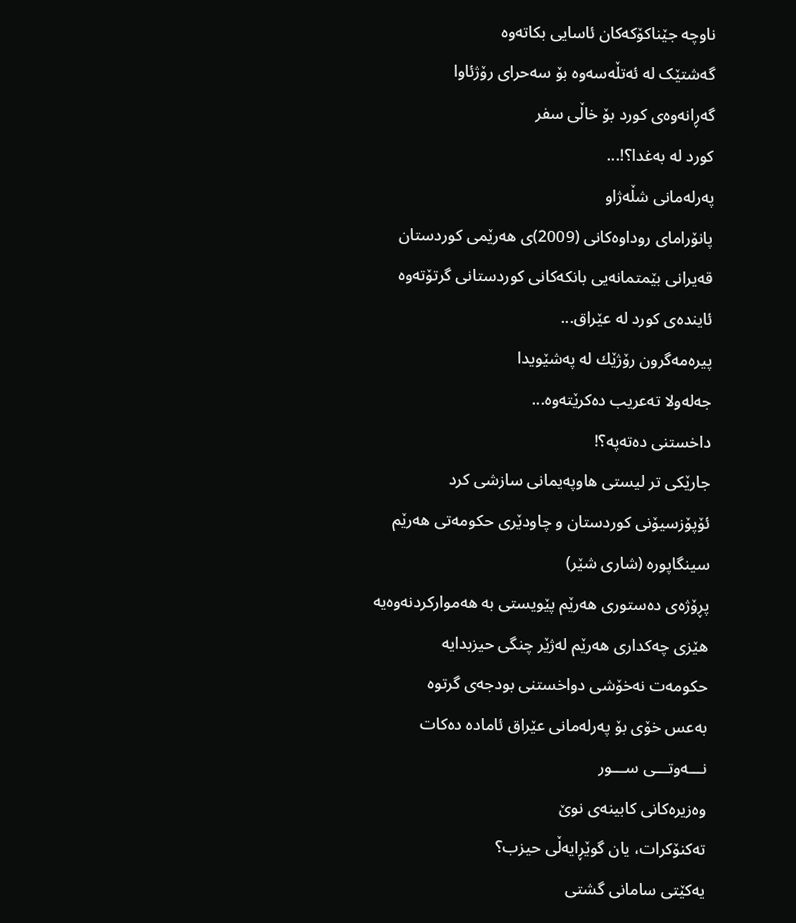ناوچه‌ جێناكۆكه‌كان ئاسایی‌ بكاته‌وه‌
گه‌شتێک له‌ ئه‌تڵه‌سه‌وه‌ بۆ سه‌حرای رۆژئاوا
گه‌ڕانه‌وه‌ی‌ كورد بۆ خاڵی‌ سفر
كورد له‌ به‌غدا؟!...
په‌رله‌مانی‌ شڵه‌ژاو
پانۆرامای‌ روداوه‌كانی‌ (2009)ی‌ هه‌رێمی‌ كوردستان
قه‌یرانی بێمتمانه‌یی بانكه‌كانی‌ كوردستانی‌ گرتۆته‌وه‌
ئاینده‌ی‌ كورد له‌ عێراق...
پیره‌مه‌گرون رۆژێك له‌ په‌شێویدا
جه‌له‌ولا ته‌عریب ده‌كرێته‌وه‌...
داخستنی‌ ده‌ته‌په‌؟!
جارێكی تر لیستی هاوپه‌یمانی سازشی كرد
ئۆپۆزسیۆنی‌ كوردستان و چاودێری‌ حكومه‌تی‌ هه‌رێم
سینگاپوره‌ (شاری شێر)
پڕۆژه‌ی‌ ده‌ستوری‌ هه‌رێم پێویستی‌ به‌ هه‌مواركردنه‌وه‌یه‌
هێزی‌ چه‌كداری‌ هه‌رێم له‌ژێر چنگی‌ حیزبدایه‌
حكومه‌ت نه‌خۆشی‌ دواخستنی‌ بودجه‌ی‌ گرتوه‌
به‌عس خۆی‌ بۆ په‌رله‌مانی‌ عێراق ئاماده‌ ده‌كات
نـــه‌وتـــی‌ ســـور
وه‌زیره‌كانی‌ كابینه‌ی‌ نوێ‌
ته‌كنۆكرات، یان گوێڕایه‌ڵی‌ حیزب؟
یه‌كێتی‌ سامانی‌ گشتی‌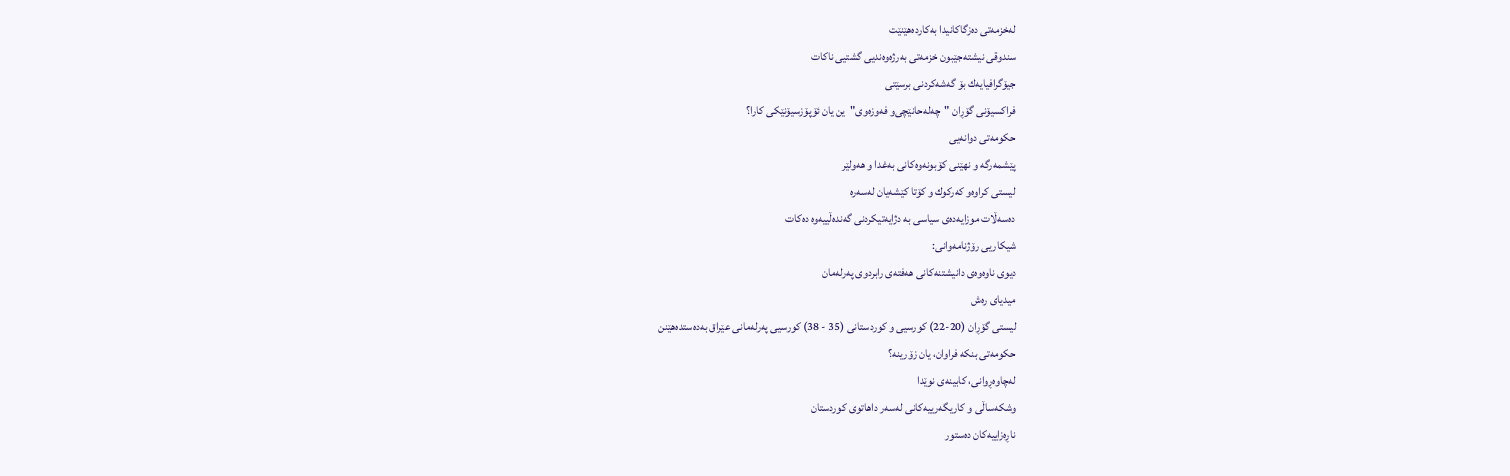له‌خزمه‌تی‌ ده‌زگاكانیدا به‌كارده‌هێنێت
سندوقی‌ نیشته‌جێبون خزمه‌تی‌ به‌رژه‌وه‌ندیی‌ گشتیی‌ ناكات
جیۆگرافیایه‌ك بۆ گه‌شه‌كردنی‌ برسێتی‌
فراكسیۆنی‌ گۆڕان "چه‌له‌حانێچی‌‌و فه‌وزه‌وی‌"ین یان ئۆپۆزسیۆنێكی‌ كارا؟
حكومه‌تی‌ دوانه‌یی‌
پێشمه‌رگه‌ و نهێنی‌ كۆبونه‌وه‌كانی‌ به‌غدا و هه‌ولێر
لیستی‌ كراوه‌‌و كه‌ركوك ‌و كۆتا كێشه‌یان له‌سه‌ره‌
ده‌سه‌ڵات موزایه‌ده‌ی‌ سیاسی‌ به‌ دژایه‌تیكردنی‌ گه‌نده‌ڵییه‌وه‌ ده‌كات
شیكاریی رۆژنامه‌وانی‌:
دیوی‌ ناوه‌وه‌ی‌ دانیشتنه‌كانی‌ هه‌فته‌ی‌ رابردوی‌ په‌رله‌مان
میدیای‌ ره‌ش
لیستی‌ گۆڕان (20-22) كورسیی‌ و كوردستانی‌ (35 - 38) كورسیی په‌رله‌مانی‌ عێراق به‌ده‌ستده‌هێنن
حكومه‌تی‌ بنكه‌ فراوان، یان زۆرینه‌؟
له‌چاوه‌ڕوانی، كابینه‌ی‌ نوێدا
وشکه‌ساڵی ‌و کاریگه‌رییه‌کانی له‌سه‌ر داهاتوی کوردستان
ناڕه‌زاییه‌كان ده‌ستور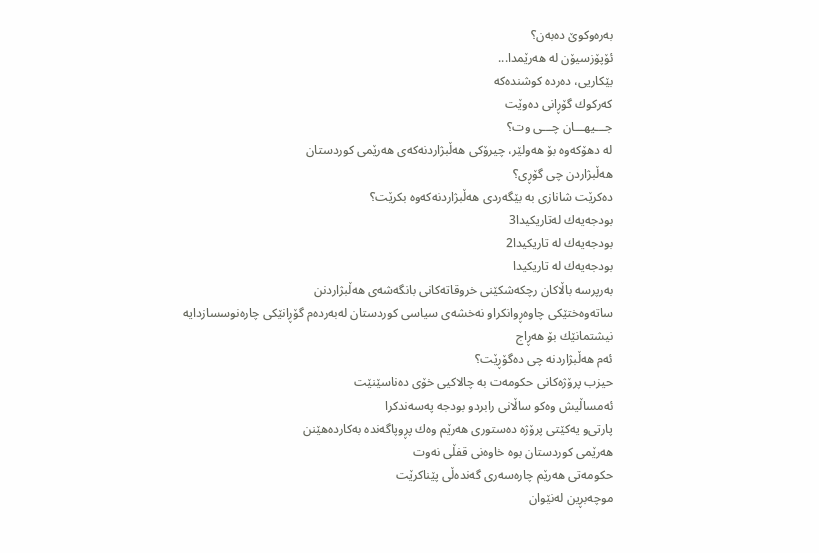به‌ره‌وكوێ‌ ده‌به‌ن؟
ئۆپۆزسیۆن له‌ هه‌رێمدا...
بێكاریی‌، ده‌رده‌ كوشنده‌كه‌
كه‌ركوك گۆڕانی‌ ده‌وێت
جـــیهـــان چـــی‌ ‌وت؟
له‌ دهۆكه‌وه‌ بۆ هه‌ولێر، چیرۆكی‌ هه‌ڵبژاردنه‌كه‌ی‌ هه‌رێمی‌ كوردستان
هه‌ڵبژاردن چی‌ گۆڕی‌؟
ده‌كرێت شانازی‌ به‌ بێگه‌ردی‌ هه‌ڵبژاردنه‌كه‌وه‌ بكرێت؟
بودجه‌یه‌ك له‌تاریكیدا3
بودجه‌یه‌ك له‌ تاریكیدا2
بودجه‌یه‌ك له‌ تاریكیدا
به‌رپرسه‌ باڵاكان رچكه‌شكێنی خروقاته‌كانی‌ بانگه‌شه‌ی‌ هه‌ڵبژاردنن
ساته‌وه‌ختێكی‌ چاوه‌ڕوانكراو نه‌خشه‌ی‌ سیاسی‌ كوردستان له‌به‌رده‌م گۆڕانێكی‌ چاره‌نوسسازدایه‌
نیشتمانێك بۆ هه‌ڕاج
ئه‌م هه‌ڵبژاردنه‌ چی‌ ده‌گۆڕێت؟
حیزب پرۆژه‌كانی‌ حكومه‌ت به‌ چالاكیی خۆی ده‌ناسێنێت
ئه‌مساڵیش وه‌كو ساڵانی‌ رابردو بودجه‌ په‌سه‌ندكرا
پارتی‌‌و یه‌كێتی‌ پرۆژه‌ ده‌ستوری‌ هه‌رێم وه‌ك پڕوپاگه‌نده‌ به‌كارده‌هێنن
هه‌رێمی‌ كوردستان بوه‌ خاوه‌نی‌ قفڵی‌ نه‌وت
حكومه‌تی‌ هه‌رێم چاره‌سه‌ری‌ گه‌نده‌ڵی‌ پێناكرێت
موچه‌بڕین له‌نێوان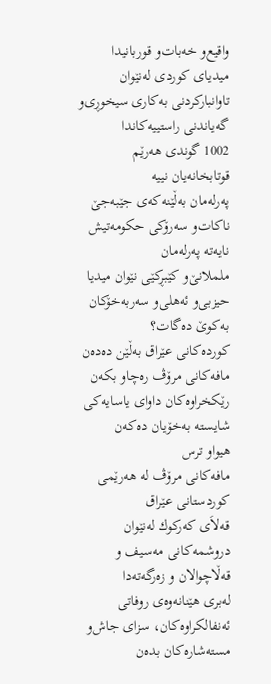واقیع‌و خه‌بات‌و قوربانیدا
میدیای‌ كوردی‌ له‌نێوان تاوانباركردنی‌ به‌كاری‌ سیخوڕی‌‌و گه‌یاندنی‌ راستییه‌كاندا
1002 گوندی‌ هه‌رێم قوتابخانه‌یان نییه‌
په‌رله‌مان به‌ڵێنه‌كه‌ی‌ جێبه‌جێ‌ ناكات‌و سه‌رۆكی‌ حكومه‌تیش نایه‌ته‌ په‌رله‌مان
ململانێ‌و كێبڕكێی نێوان میدیا حیزبی‌و ئه‌هلی‌و سه‌ربه‌خۆكان به‌كوێ ده‌گات؟
كورده‌كانی عێراق به‌ڵێن ده‌ده‌ن مافه‌كانی مرۆڤ ره‌چاو بكه‌ن
رێكخراوه‌كان داوای‌ یاسایه‌كی‌ شایسته‌ به‌خۆیان ده‌كه‌ن
هیواو ترس
مافه‌كانی‌ مرۆڤ له‌ هه‌رێمی‌ كوردستانی‌ عێراق
قه‌لاَی كه‌ركوك له‌نێوان دروشمه‌كانی مه‌سیف و قه‌ڵاچوالان و زه‌رگه‌ته‌دا
له‌بری هێنانه‌وه‌ی روفاتی ئه‌نفالكراوه‌كان، سزای جاش‌و مسته‌شاره‌كان بده‌ن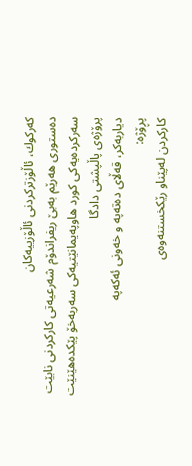كه‌ركوك، ئاڵۆزتركردنی ئاڵۆزییه‌كان
ده‌ستوری‌ هه‌رێم به‌بێ‌ ریفراندۆم شه‌رعیه‌تی‌ كاركردنی‌ نابێت
سه‌ركرده‌یه‌كی كورد هاوپه‌یمانێتیه‌کی سه‌ربه‌خۆ پێكده‌هێنێت
پرۆژه‌ی‌ پاڵپشتی‌ دادگا
دیاربه‌كر، قه‌ڵای‌ ده‌ته‌په‌ ‌و خه‌ونی‌ ئه‌كه‌په‌
پڕۆژه‌:
کارکردن له‌پێناو رێکخستنه‌وه‌ی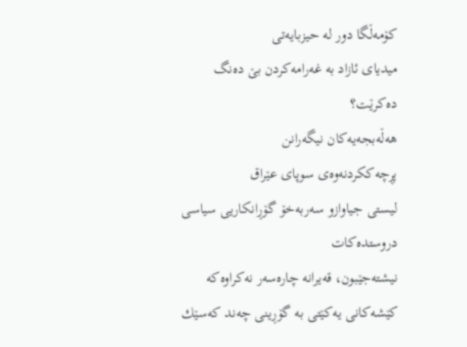کۆمه‌ڵگا دور له‌ حیزبایه‌تی
میدیای‌ ئازاد به‌ غه‌رامه‌كردن بێ‌ ده‌نگ ده‌كرێت؟
هه‌ڵه‌بجه‌یه‌كان نیگه‌رانن
پڕچه‌ككردنه‌وه‌ی سوپای عێراق
لیستی‌ جیاواز‌و سه‌ربه‌خۆ گۆڕانكاریی‌ سیاسی‌ دروستده‌كات
نیشته‌جێبون، قه‌یرانه‌ چاره‌سه‌ر نه‌كراوه‌كه‌
كێشه‌كانی‌ یه‌كێتی‌ به‌ گۆڕینی‌ چه‌ند كه‌سێك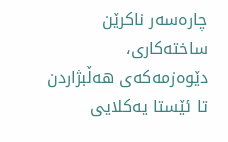چاره‌سه‌ر ناكرێن
ساخته‌كاری‌، دێوه‌زمه‌كه‌ی‌ هه‌ڵبژاردن
تا ئێستا یه‌كلایی‌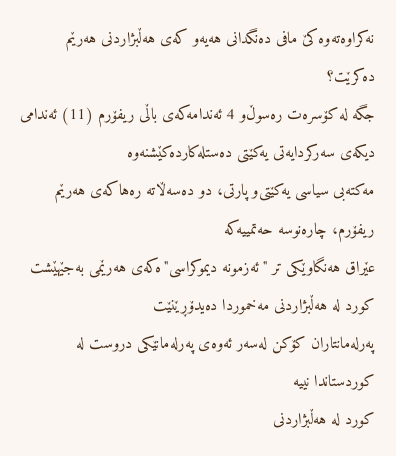نه‌كراوه‌ته‌وه‌ كێ‌ مافی‌ ده‌نگدانی‌ هه‌یه‌‌و كه‌ی‌ هه‌ڵبژاردنی‌ هه‌رێم ده‌كرێت؟
جگه‌ له‌ كۆسره‌ت ره‌سوڵ‌و 4 ئه‌ندامه‌كه‌ی‌ باڵی‌ ریفۆرم (11) ئه‌ندامی‌ دیكه‌ی‌ سه‌ركردایه‌تی‌ یه‌كێتی‌ ده‌ستله‌كارده‌كێشنه‌وه‌
مه‌كته‌بی‌ سیاسی‌ یه‌كێتی‌‌و پارتی‌، دو ده‌سه‌ڵاته‌ ره‌هاكه‌ی‌ هه‌رێم
ریفۆرم، چاره‌نوسه‌ حه‌تمییه‌كه‌
عێراق هه‌نگاوێكی‌ تر "ئه‌زمونه‌ دیموكراسی"ه‌كه‌ی‌ هه‌رێمی‌ به‌جێهێشت
كورد له‌ هه‌ڵبژاردنی‌ مه‌خموردا ده‌یدۆڕێنێت
په‌رله‌مانتاران كۆكن له‌سه‌ر ئه‌وه‌ی‌ په‌رله‌مانێكی‌ دروست له‌ كوردستاندا نییه‌
كورد له‌ هه‌ڵبژاردنی‌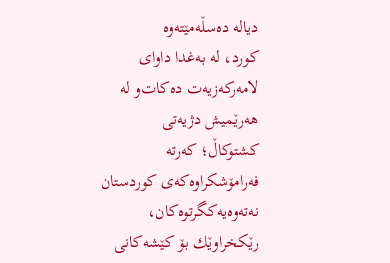دیاله‌ ده‌سڵه‌مێته‌وه‌
كورد، له‌ به‌غدا داوای‌ لامه‌ركه‌زیه‌ت ده‌كات‌و له‌ هه‌رێمیش دژیه‌تی‌
كشتوكاڵ‌؛ كه‌رته‌ فه‌رامۆشكراوه‌كه‌ی‌ كوردستان
نه‌ته‌وه‌یه‌كگرتوه‌كان، رێكخراوێك بۆ كێشه‌كانی‌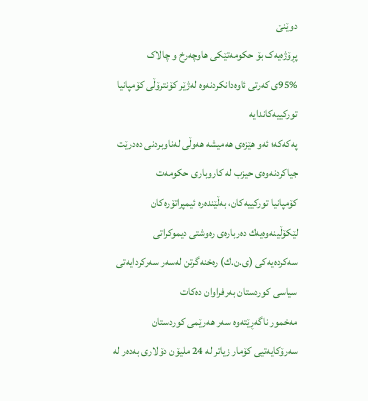دوێنێ‌
پڕۆژه‌یه‌ک بۆ حکومه‌تێکی هاوچه‌رخ و چالاک
95%ی‌ كه‌رتی‌ ئاوه‌دانكردنه‌وه‌ له‌ژێر كۆنترۆڵی‌ كۆمپانیا توركییه‌كاندایه‌
په‌كه‌كه‌؛ ئه‌و هێزه‌ی‌ هه‌میشه‌ هه‌وڵی‌ له‌ناوبردنی‌ ده‌درێت
جیاكردنه‌وه‌ی‌ حیزب له‌ كاروباری‌ حكومه‌ت
كۆمپانیا توركییه‌كان، به‌ڵێنده‌ره‌ ئیمپراتۆره‌كان
لێکۆڵینه‌وه‌یه‌ك‌ ده‌رباره‌ی ره‌وشتی دیموکراتی
سه‌كرده‌یه‌كی (ی‌.ن.ك) ره‌خنه‌گرتن له‌سه‌ر سه‌ركردایه‌تی‌ سیاسی كوردستان به‌رفراوان ده‌كات
مه‌خمور ناگه‌ڕێته‌وه‌ سه‌ر هه‌رێمی‌ كوردستان
سه‌رۆكایه‌تیی‌ كۆمار زیاتر له‌ 24 ملیۆن دۆلاری‌ به‌ده‌ر له‌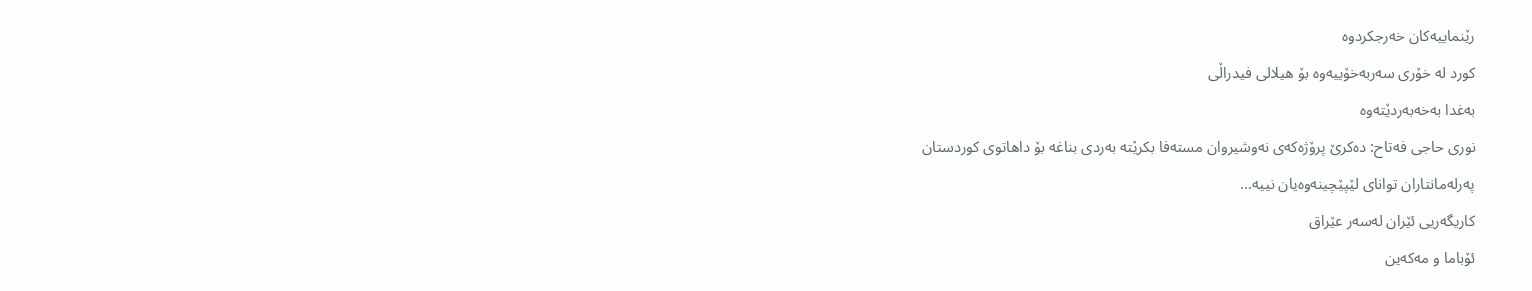رێنماییه‌كان خه‌رجكردوه‌
كورد له‌ خۆری‌ سه‌ربه‌خۆییه‌وه‌ بۆ هیلالی‌ فیدراڵی‌
به‌غدا به‌خه‌به‌ردێته‌وه‌
نوری‌ حاجی‌ فه‌تاح: ده‌كرێ‌ پرۆژه‌كه‌ی‌ نه‌وشیروان مسته‌فا بكرێته‌ به‌ردی‌ بناغه‌ بۆ داهاتوی‌ كوردستان
په‌رله‌مانتاران توانای‌ لێپێچینه‌وه‌یان نییه‌...
كاریگه‌ریی ئێران له‌سه‌ر عێراق
ئۆباما و مه‌كه‌ین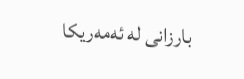بارزانی‌ له‌ ئه‌مه‌ریكا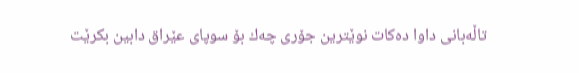تاڵه‌بانی‌ داوا ده‌كات نوێترین جۆری‌ چه‌ك بۆ سوپای‌ عێراق دابین بكرێت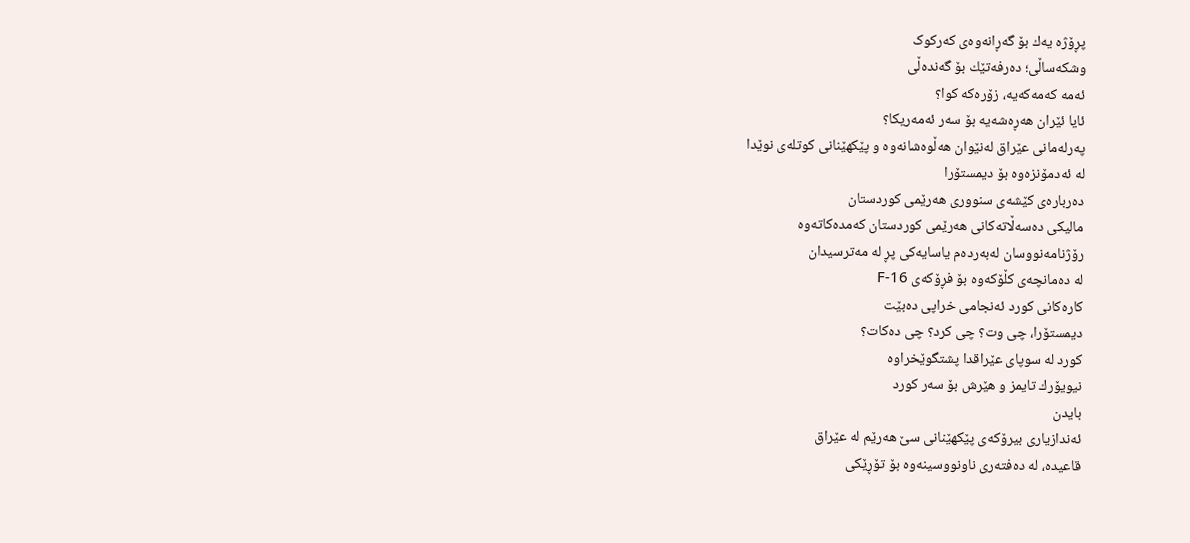پڕۆژه یه‌ك‌ بۆ گه‌ڕانه‌وه‌ی که‌رکوک
وشكه‌ساڵی‌؛ ده‌رفه‌تێك بۆ گه‌نده‌ڵی‌
ئه‌مه‌ كه‌مه‌كه‌یه‌، زۆره‌كه‌ كوا؟
ئایا ئێران‌ هه‌ڕه‌شه‌یه‌ بۆ سه‌ر ئه‌مه‌ریكا؟
په‌رله‌مانی‌ عێراق له‌نێوان هه‌ڵوه‌شانه‌وه‌ ‌و پێكهێنانی‌ كوتله‌ی‌ نوێدا
له‌ ئه‌دمۆنزه‌وه‌ بۆ دیمستۆرا
ده‌رباره‌ی‌ كێشه‌ی‌ سنووری‌ هه‌رێمی‌ كوردستان
مالیكی‌ ده‌سه‌ڵاته‌كانی‌ هه‌رێمی‌ كوردستان كه‌مده‌كاته‌وه‌
رۆژنامه‌نووسان له‌به‌رده‌م یاسایه‌كی‌ پڕ له‌ مه‌ترسیدان
له‌ ده‌مانچه‌ی‌ كڵۆكه‌وه‌ بۆ فڕۆكه‌ی‌ F-16
كاره‌كانی‌ كورد ئه‌نجامی‌ خراپی‌ ده‌بێت
دیمستۆرا، چی‌ وت؟ چی كرد؟ چی ده‌كات؟
كورد له‌ سوپای‌ عێراقدا پشتگوێخراوه‌
نیویۆرك تایمز و هێرش بۆ سه‌ر كورد
بایدن
ئه‌ندازیاری بیرۆکه‌ی پێکهێنانی سێ هه‌رێم له‌ عێراق
قاعیده‌، له‌ ده‌فته‌ری‌ ناونووسینه‌وه‌ بۆ تۆڕێكی‌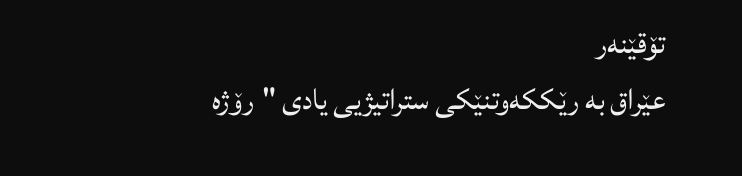تۆقێنه‌ر
عێراق به‌ رێككه‌وتنێكی‌ ستراتیژیی‌ یادی‌ "رۆژه‌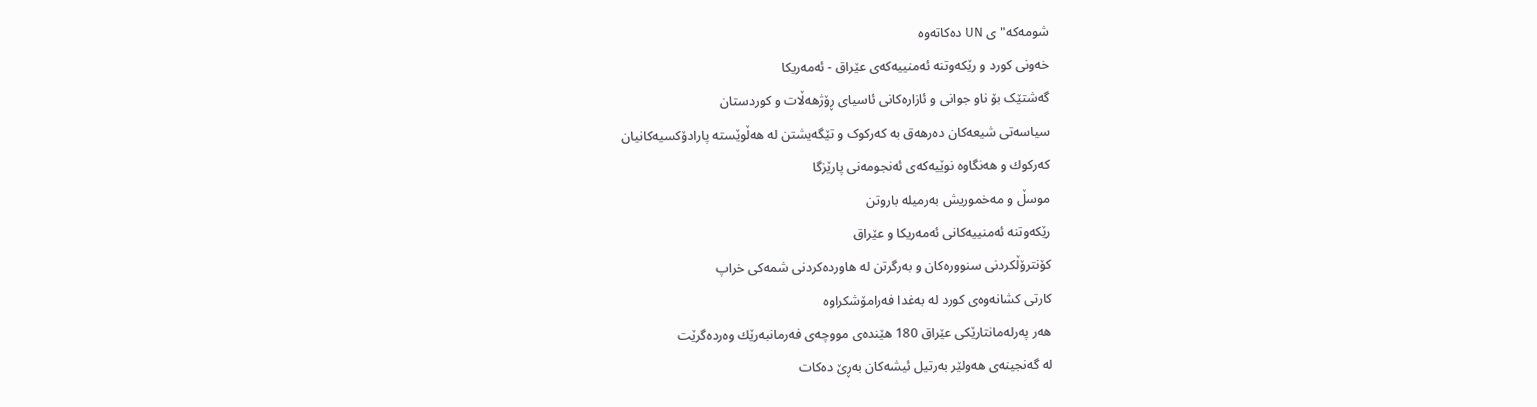شومه‌كه‌"ی‌ UN ده‌كاته‌وه‌
خه‌ونی‌ كورد و رێكه‌وتنه‌ ئه‌منییه‌كه‌ی‌ عێراق - ئه‌مه‌ریكا
گه‌شتێک بۆ‌ ناو جوانی و ئازاره‌کانی ئاسیای ڕۆژهه‌ڵات و کوردستان
سیاسه‌تی شیعه‌کان ده‌رهه‌ق به‌ که‌رکوک و تێگه‌یشتن له‌ هه‌ڵوێسته‌ پارادۆکسیه‌کانیان‌
كه‌ركوك و هه‌نگاوه‌ نوێیه‌كه‌ی ئه‌نجومه‌نی پارێزگا
موسڵ و مه‌خموریش به‌رمیله‌ باروتن
رێكه‌وتنه‌ ئه‌منییه‌كانی‌ ئه‌مه‌ریكا و عێراق
كۆنترۆڵكردنی سنووره‌كان و به‌رگرتن له‌ هاورده‌كردنی شمه‌كی خراپ
كارتی‌ كشانه‌وه‌ی‌ كورد له‌ به‌غدا فه‌رامۆشكراوه‌
هه‌ر په‌رله‌مانتارێكی‌ عێراق 180 هێنده‌ی‌ مووچه‌ی‌ فه‌رمانبه‌رێك وه‌رده‌گرێت
له‌ گه‌نجینه‌ی هه‌ولێر به‌رتیل ئیشه‌كان به‌ڕێ‌ ده‌كات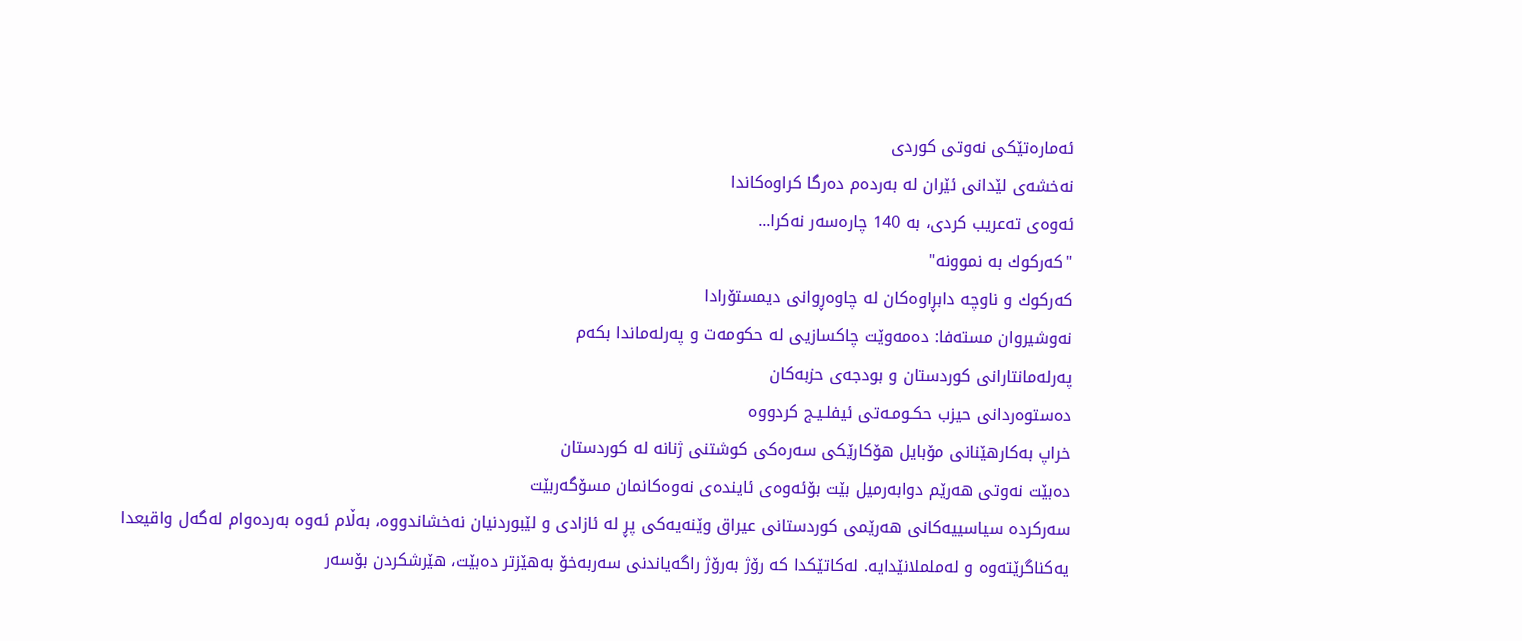ئه‌ماره‌تێكی‌ نه‌وتی‌ كوردی‌
نه‌خشه‌ی لێدانی ئێران له‌ به‌رده‌م ده‌رگا كراوه‌كاندا
ئه‌وه‌ی‌ ته‌عریب كردی‌، به‌ 140 چاره‌سه‌ر نه‌كرا...
"كه‌ركوك به‌ نموونه‌"
كه‌ركوك و ناوچه‌ دابڕاوه‌كان له‌ چاوه‌ڕوانی دیمستۆرادا
نه‌وشیروان مسته‌فا: ده‌مه‌وێت چاكسازیی‌ له‌ حكومه‌ت و په‌رله‌ماندا بكه‌م
په‌رله‌مانتارانی كوردستان و بودجه‌ی حزبه‌كان
ده‌ستوه‌ردانی‌ حیزب حكـومـه‌تی‌ ئیفلـیـج كردووه‌
خراپ به‌كارهێنانی‌ مۆبایل هۆكارێكی‌ سه‌ره‌كی كوشتنی‌ ژنانه‌ له‌ كوردستان
ده‌بێت نه‌وتی‌ هه‌رێم دوابه‌رمیل بێت بۆئه‌وه‌ی‌ ئاینده‌ی‌ نه‌وه‌كانمان مسۆگه‌ربێت
سه‌ركرده‌ سیاسییه‌كانی هه‌رێمی كوردستانی عیراق وێنه‌یه‌كی پڕ له‌ ئازادی و لێبوردنیان نه‌خشاندووه‌، به‌ڵام ئه‌وه‌ به‌رده‌وام له‌گه‌ل واقیعدا یه‌كناگرێته‌وه‌ و له‌ململانێدایه‌. له‌كاتێكدا كه‌ رۆژ به‌رۆژ راگه‌یاندنی سه‌ربه‌خۆ به‌هێزتر ده‌بێت، هێرشكردن بۆسه‌ر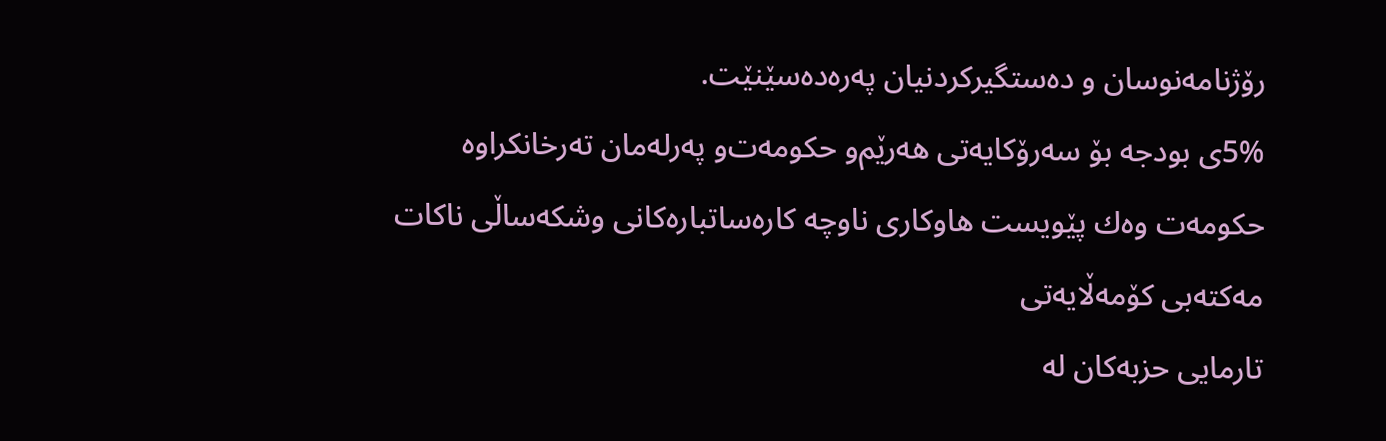رۆژنامه‌نوسان و ده‌ستگیركردنیان په‌ره‌ده‌سێنێت.
5%ی‌ بودجه‌ بۆ سه‌رۆكایه‌تی‌ هه‌رێم‌و حكومه‌ت‌و په‌رله‌مان ته‌رخانكراوه‌
حكومه‌ت وه‌ك پێویست هاوكاری‌ ناوچه‌ كاره‌ساتباره‌كانی‌ وشكه‌ساڵی‌ ناكات
مه‌كته‌بی‌ كۆمه‌ڵایه‌تی‌
تارمایی‌ حزبه‌كان له‌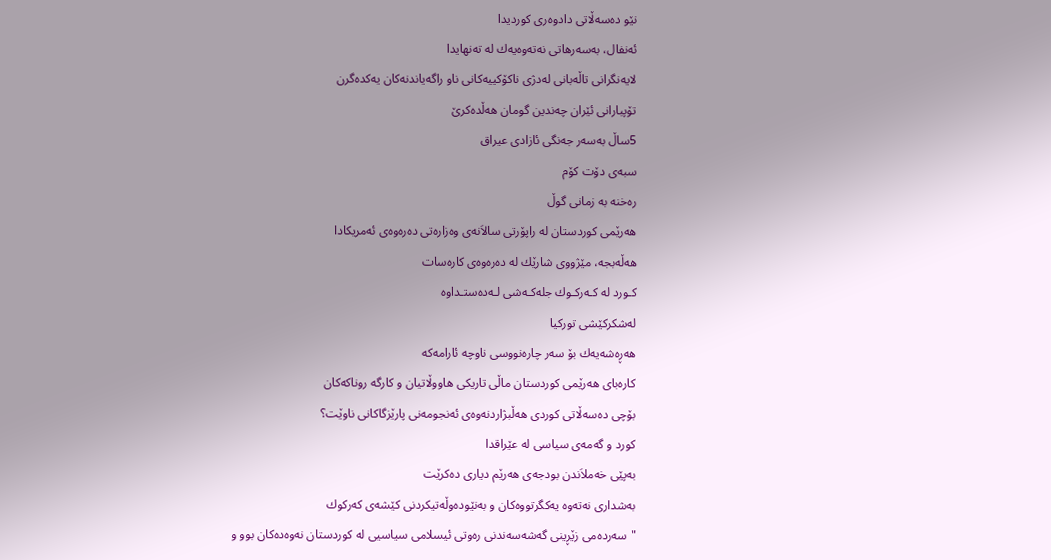نێو ده‌سه‌ڵاتی‌ دادوه‌ری کوردیدا
ئه‌نفال، به‌سه‌رهاتی نه‌ته‌وه‌یه‌ك له‌ ته‌نهایدا
لایه‌نگرانی‌ تاڵه‌بانی‌ له‌دژی‌ ناكۆكییه‌كانی‌ ناو راگه‌یاندنه‌كان یه‌كده‌گرن
تۆپبارانی‌ ئێران چه‌ندین گومان هه‌ڵده‌كرێ‌
5ساڵ به‌سه‌ر جه‌نگی‌ ئازادی‌ عیراق
سبه‌ی دۆت كۆم
ره‌خنه‌ به‌ زمانی‌ گوڵ
هه‌رێمی‌ كوردستان له‌ راپۆرتی‌ سالاَنه‌ی‌ وه‌زاره‌تی‌ ده‌ره‌وه‌ی‌ ئه‌مریكادا
هه‌ڵه‌بجه‌، مێژووی شارێك له‌ ده‌ره‌وه‌ی كاره‌سات
كـورد له‌ كـه‌ركـوك جله‌كـه‌شی‌ لـه‌ده‌ستـداوه‌
له‌شكركێشی توركیا
هه‌ڕه‌شه‌یه‌ك بۆ سه‌ر چاره‌نووسی ناوچه‌ ئارامه‌كه‌
كاره‌بای هه‌رێمی كوردستان ماڵی تاریكی هاووڵاتیان و كارگه‌ روناكه‌كان
بۆچی‌ ده‌سه‌ڵاتی‌ كوردی‌ هه‌ڵبژاردنه‌وه‌ی‌ ئه‌نجومه‌نی پارێزگاكانی ناوێت؟
كورد و گه‌مه‌ی‌ سیاسی‌ له‌ عێراقدا
به‌پێی‌ خه‌ملاَندن بودجه‌ی‌ هه‌رێم دیاری‌ ده‌كرێت
به‌شداری نه‌ته‌وه‌ یه‌كگرتووه‌كان و به‌نێوده‌وڵه‌تیكردنی كێشه‌ی كه‌ركوك
"سه‌رده‌می‌ زێڕینی‌ گه‌شه‌سه‌ندنی‌ ره‌وتی‌ ئیسلامی‌ سیاسیی‌ له‌ كوردستان نه‌وه‌ده‌كان بوو و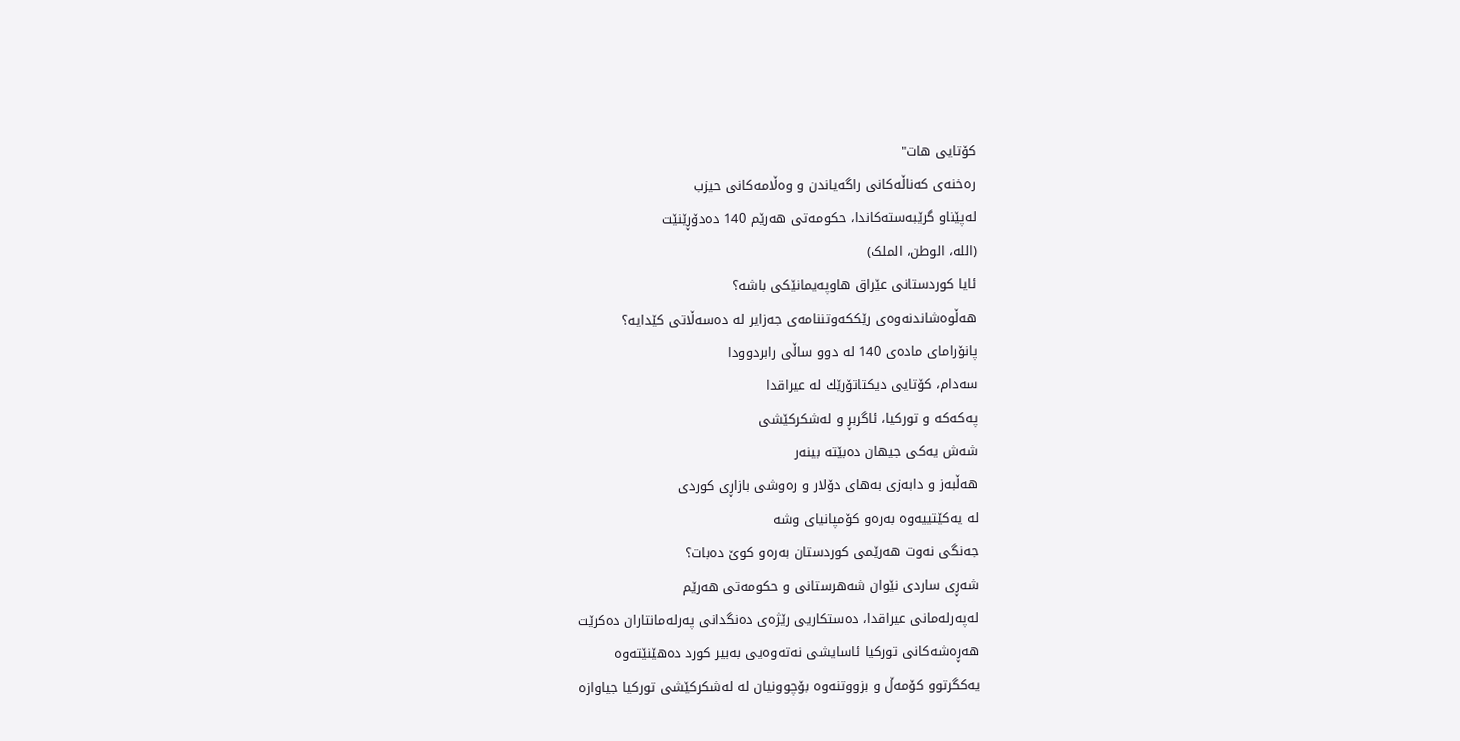كۆتایی‌ هات"
ره‌خنه‌ی كه‌ناڵه‌كانی راگه‌یاندن و وه‌ڵامه‌كانی حیزب
له‌پێناو گرێبه‌سته‌كاندا، حكومه‌تی‌ هه‌رێم 140 ده‌دۆڕێنێت
(الله‌، الوطن، الملک)
ئایا كوردستانی‌ عێراق هاوپه‌یمانێكی‌ باشه‌؟
هه‌ڵوه‌شاندنه‌وه‌ی‌ رێككه‌وتننامه‌ی‌ جه‌زایر له‌ ده‌سه‌ڵاتی‌ كێدایه‌؟
پانۆرامای‌ ماده‌ی‌ 140 له‌ دوو ساڵی‌ رابردوودا
سه‌دام، كۆتایی دیكتاتۆرێك له‌ عیراقدا
په‌كه‌كه‌ و توركیا، ئاگربڕ و له‌شكركێشی‌
شه‌ش یه‌كی‌ جیهان ده‌بێته‌ بینه‌ر
هه‌ڵبه‌ز و دابه‌زی به‌های دۆلار و ره‌وشی بازاڕی كوردی
له‌ یه‌کێتییه‌وه‌ به‌ره‌و کۆمپانیای وشه‌
جه‌نگی‌ نه‌وت هه‌رێمی‌ كوردستان به‌ره‌و كوێ‌ ده‌بات؟
شه‌ڕی‌ ساردی‌ نێوان شه‌هرستانی‌ ‌و حكومه‌تی‌ هه‌رێم
له‌په‌رله‌مانی‌ عیراقدا، ده‌ستكاریی‌ رێژه‌ی‌ ده‌نگدانی‌ په‌رله‌مانتاران ده‌كرێت
هه‌ڕه‌شه‌كانی توركیا ئاسایشی نه‌ته‌وه‌یی به‌بیر كورد ده‌هێنێته‌وه‌
یه‌كگرتوو كۆمه‌ڵ‌ ‌و بزووتنه‌وه‌ بۆچوونیان له‌ له‌شكركێشی‌ توركیا جیاوازه‌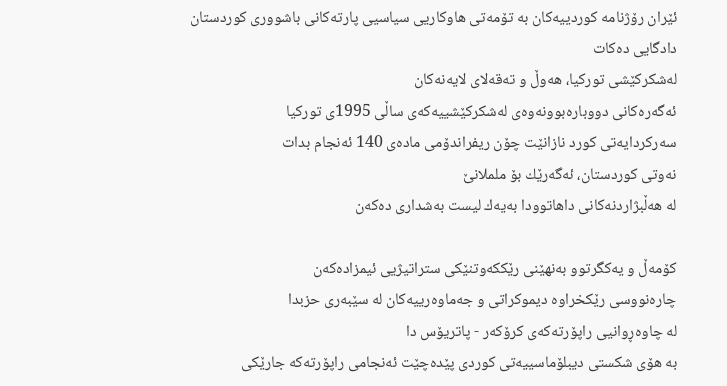ئێران رۆژنامه‌ كوردییه‌كان به‌ تۆمه‌تی هاوكاریی سیاسیی پارته‌كانی‌ باشووری‌ كوردستان دادگایی ده‌كات
له‌شكركێشی توركیا، هه‌وڵ‌ و ته‌قه‌لای لایه‌نه‌كان
ئه‌گه‌ره‌كانی‌ دووباره‌بوونه‌وه‌ی‌ له‌شكركێشییه‌كه‌ی‌ ساڵی‌ 1995ی‌ توركیا
سه‌ركردایه‌تی‌ كورد نازانێت چۆن ریفراندۆمی‌ ماده‌ی‌ 140 ئه‌نجام بدات
نه‌وتی‌ كوردستان، ئه‌گه‌رێك بۆ ململانێ‌
له‌ هه‌ڵبژاردنه‌كانی‌ داهاتوودا به‌یه‌ك لیست به‌شداری‌ ده‌كه‌ن

كۆمه‌ڵ ‌‌و یه‌كگرتوو به‌نهێنی‌ رێككه‌وتنێكی‌ ستراتیژیی‌ ئیمزاده‌كه‌ن
چاره‌نووسی‌ رێكخراوه‌ دیموكراتی و جه‌ماوه‌رییه‌كان له‌ سێبه‌ری‌ حزبدا
له‌ چاوه‌ڕوانیی‌ راپۆرته‌كه‌ی‌ كرۆكه‌ر - پاتریۆس دا
به‌ هۆی‌ شكستی‌ دیبلۆماسییه‌تی‌ كوردی پێده‌چێت ئه‌نجامی‌ راپۆرته‌كه‌ جارێكی‌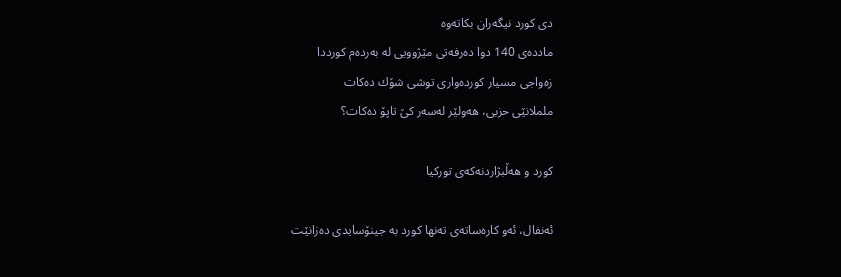دی‌ كورد نیگه‌ران بكاته‌وه‌
مادده‌ی‌ 140 دوا ده‌رفه‌تی مێژوویی له‌ به‌رده‌م کورددا
زه‌واجی‌ مسیار كورده‌واری‌ توشی‌ شۆك ده‌كات
ململانێی‌ حزبی‌، هه‌ولێر له‌سه‌ر كێ‌ تاپۆ ده‌كات؟

کورد و هه‌ڵبژاردنه‌که‌ی تورکیا

ئه‌نفال، ئه‌و کاره‌ساته‌ی ته‌نها کورد به‌ جینۆسایدی ده‌زانێت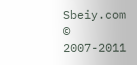Sbeiy.com © 2007-2011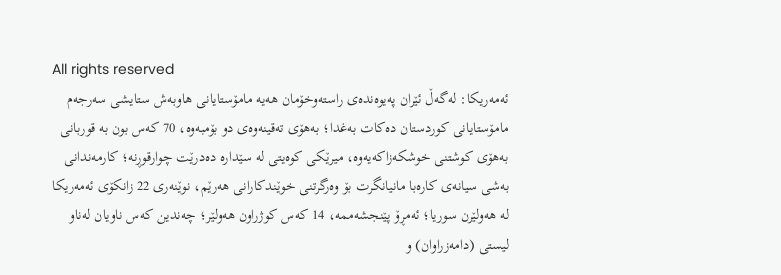All rights reserved
ئه‌مه‌ریكا: له‌گه‌ڵ ئێران په‌یوه‌نده‌ی‌ راسته‌وخۆمان هه‌یه‌ مامۆستایانی هاوبه‌ش ستایشی سه‌رجه‌م مامۆستایانی‌ كوردستان ده‌كات به‌غدا؛ به‌هۆی ته‌قینه‌وه‌ی دو بۆمبه‌وه، 70 كه‌س بون به‌ قوربانی‌ به‌هۆی‌ كوشتنی‌ خوشكه‌زاكه‌یه‌وه‌، میرێكی كوه‌یتی‌ له‌ سێداره‌ ده‌درێت چوارقوڕنه‌؛ كارمه‌ندانی به‌شی سیانه‌ی كاره‌با مانیانگرت بۆ وه‌رگرتنی خوێندكارانی هه‌رێم، نوێنه‌ری‌ 22 زانكۆی‌ ئه‌مه‌ریكا له‌ هه‌ولێرن سوریا؛ ئه‌مڕۆ پێنجشه‌ممه‌، 14 كه‌س كوژراون هه‌ولێر؛ چه‌ندین كه‌س ناویان له‌ناو ليستى (دامه‌زراوان) و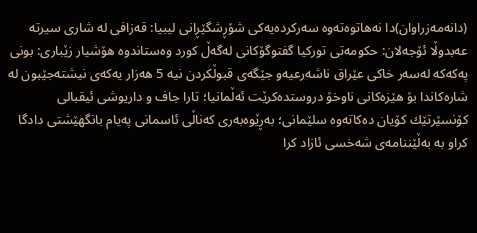(دانه‌مه‌زراوان)دا نه‌هاتوه‌ته‌وه‌ سه‌ركرده‌یه‌كی شۆڕشگێڕانی‌ لیبیا: قه‌زافی له‌ شاری‌ سیرته‌ عه‌بدوڵا ئۆجه‌لان: حكومه‌تی‌ توركیا گفتوگۆكانی‌ له‌گه‌ڵ كورد وه‌ستاندوه‌ هۆشیار زێباری‌: بونی په‌كه‌كه‌ له‌سه‌ر خاكی عێراق ناشه‌رعیه‌و جێگه‌ی‌ قبوڵكردن نیه‌ 5 هه‌زار یه‌كه‌ی‌ نیشته‌جێبون له‌ شاره‌كاندا بۆ هێزه‌كانی ناوخۆ دروستده‌كرێت ئه‌ڵمانیا؛ تارا جاف و داریوشی‌ ئیقبالی‌ كۆنسێرتێك كۆیان ده‌كاته‌وه‌ سلێمانی؛ به‌ڕێوه‌به‌ری كه‌ناڵی ئاسمانی په‌یام بانگهێشتی دادگا کراو به‌ به‌ڵێننامه‌ی شه‌خسی ئازاد کرا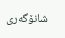شانۆگه‌ری‌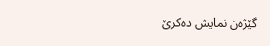گێژه‌ن نمایش ده‌كرێ